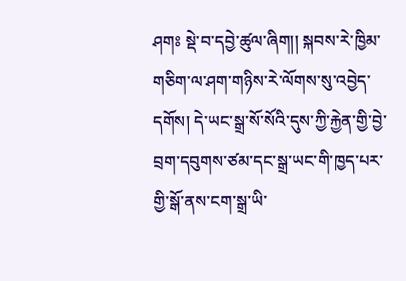ཤགཿ སྡེ་བ་དབྱེ་ཚུལ་ཞིག།། སྐབས་རེ་ཁྱིམ་གཅིག་ལ་ཤག་གཉིས་རེ་ལོགས་སུ་འབྱེད་དགོས། དེ་ཡང་སྒྲ་སོ་སོའི་དུས་ཀྱི་རྐྱེན་གྱི་བྱེ་བྲག་དབུགས་ཙམ་དང་སྒྲ་ཡང་གི་ཁྱད་པར་གྱི་སྒོ་ནས་ངག་སྒྲ་ཡི་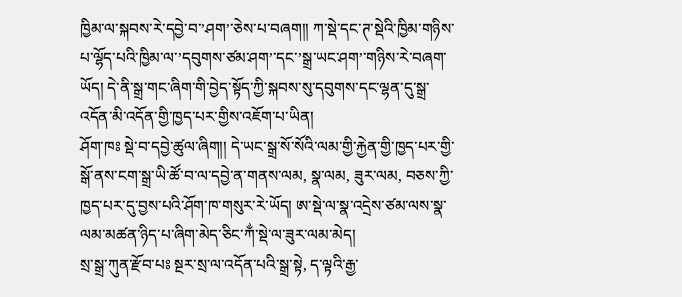ཁྱིམ་ལ་སྐབས་རེ་དབྱེ་བ་’ཤག’་ཅེས་པ་བཞག།། ཀ་སྡེ་དང་ཊ་སྡེའི་ཁྱིམ་གཉིས་པ་ལྷོད་པའི་ཁྱིམ་ལ་’དབུགས་ཙམ་ཤག’་དང་’སྒྲ་ཡང་ཤག’་གཉིས་རེ་བཞག་ཡོད། དེ་ནི་སྒྲ་གང་ཞིག་གི་བྱེད་སྟོད་ཀྱི་སྐབས་སུ་དབུགས་དང་ལྷན་དུ་སྒྲ་འདོན་མི་འདོན་གྱི་ཁྱད་པར་གྱིས་འཇོག་པ་ཡིན།
ཤོག་ཁཿ སྡེ་བ་དབྱེ་ཚུལ་ཞིག།། དེ་ཡང་སྒྲ་སོ་སོའི་ལམ་གྱི་རྐྱེན་གྱི་ཁྱད་པར་གྱི་སྒོ་ནས་ངག་སྒྲ་ཡི་ཚོ་བ་ལ་དབྱེ་ན་གནས་ལམ, སྣ་ལམ, ཟུར་ལམ, བཅས་ཀྱི་ཁྱད་པར་དུ་བྱས་པའི་ཤོག་ཁ་གསུར་རེ་ཡོད། ཨ་སྡེ་ལ་སྣ་འདྲེས་ཙམ་ལས་སྣ་ལམ་མཚན་ཉིད་པ་ཞིག་མེད་ཅིང་ཀྂ་སྡེ་ལ་ཟུར་ལམ་མེད།
སྲ་སྒྲ་ཀུན་རྫོབ་པཿ སྔར་སྲ་ལ་འདོན་པའི་སྒྲ་སྟེ, ད་ལྟའི་རྒྱ་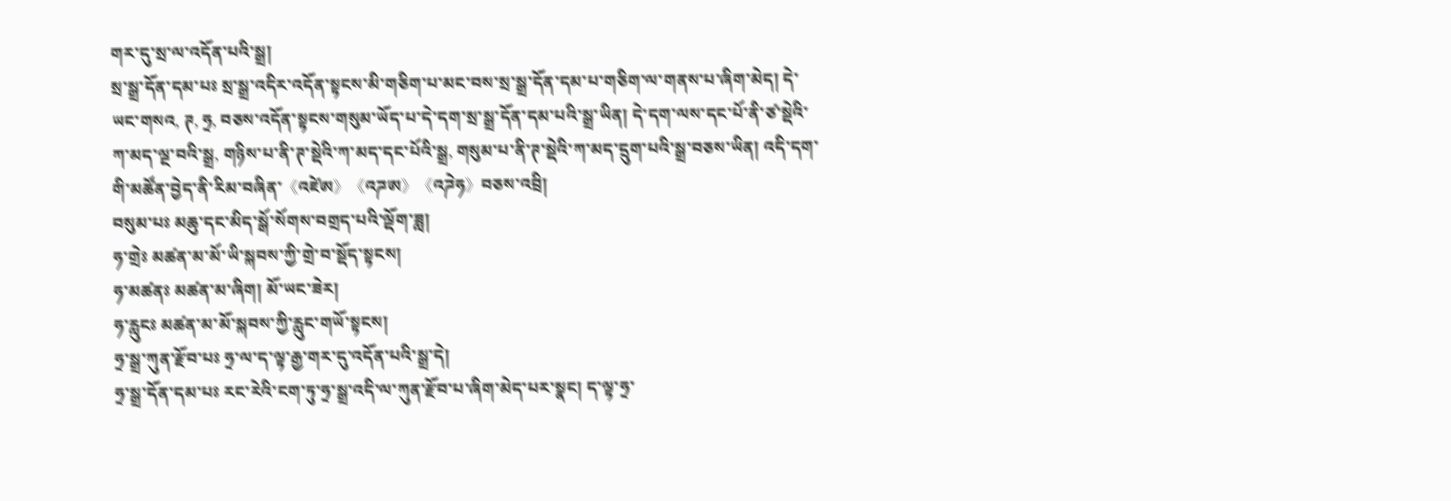གར་དུ་སྲ་ལ་འདོན་པའི་སྒྲ།
སྲ་སྒྲ་དོན་དམ་པཿ སྲ་སྒྲ་འདིར་འདོན་སྟངས་མི་གཅིག་པ་མང་བས་སྲ་སྒྲ་དོན་དམ་པ་གཅིག་ལ་གནས་པ་ཞིག་མེད། དེ་ཡང་གསའ, ཊ, ཧྲ, བཅས་འདོན་སྟངས་གསུམ་ཡོད་པ་དེ་དག་སྲ་སྒྲ་དོན་དམ་པའི་སྒྲ་ཡིན། དེ་དག་ལས་དང་པོ་ནི་ཙ་སྡེའི་ཀ་མད་ལྔ་བའི་སྒྲ, གཉིས་པ་ནི་ཊ་སྡེའི་ཀ་མད་དང་པོའི་སྒྲ, གསུམ་པ་ནི་ཊ་སྡེའི་ཀ་མད་དྲུག་པའི་སྒྲ་བཅས་ཡིན། འདི་དག་གི་མཚོན་བྱེད་ནི་རིམ་བཞིན་《འཛེཨ》《འཌཨ》《འཌེཧ》བཅས་འབྲི།
བསུམ་པཿ མཆུ་དང་མིད་སྒོ་སོགས་བགྲད་པའི་ལྡོག་ཟླ།
ཧ་གྲེཿ མཚན་མ་མོ་ཡི་སྐབས་ཀྱི་གྲེ་བ་སྡོད་སྟངས།
ཧ་མཚནཿ མཚན་མ་ཞིག། མོ་ཡང་ཟེར།
ཧ་རླུངཿ མཚན་མ་མོ་སྐབས་ཀྱི་རླུང་གཡོ་སྟངས།
ཧྲ་སྒྲ་ཀུན་རྫོབ་པཿ ཧྲ་ལ་ད་ལྟ་རྒྱ་གར་དུ་འདོན་པའི་སྒྲ་དེ།
ཧྲ་སྒྲ་དོན་དམ་པཿ རང་རེའི་ངག་ཏུ་ཧྲ་སྒྲ་འདི་ལ་ཀུན་རྫོབ་པ་ཞིག་མེད་པར་སྣང། ད་ལྟ་ཧྲ་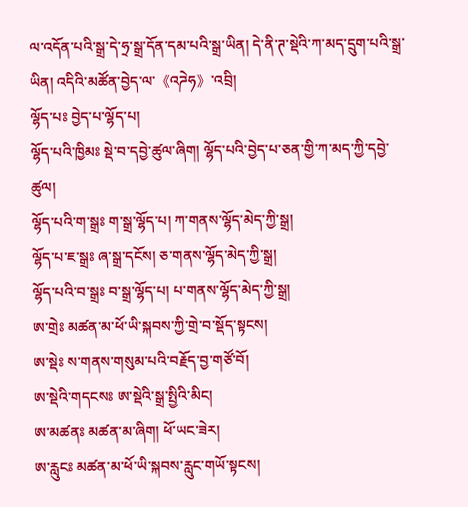ལ་འདོན་པའི་སྒྲ་དེ་ཧྲ་སྒྲ་དོན་དམ་པའི་སྒྲ་ཡིན། དེ་ནི་ཊ་སྡེའི་ཀ་མད་དྲུག་པའི་སྒྲ་ཡིན། འདིའི་མཚོན་བྱེད་ལ་《འཌེཧ》་འབྲི།
ལྷོད་པཿ བྱེད་པ་ལྷོད་པ།
ལྷོད་པའི་ཁྱིམཿ སྡེ་བ་དབྱེ་ཚུལ་ཞིག། ལྷོད་པའི་བྱེད་པ་ཅན་གྱི་ཀ་མད་ཀྱི་དབྱེ་ཚུལ།
ལྷོད་པའི་ག་སྒྲཿ ག་སྒྲ་ལྷོད་པ། ཀ་གནས་ལྷོད་མེད་ཀྱི་སྒྲ།
ལྷོད་པ་ཇ་སྒྲཿ ཞ་སྒྲ་དངོས། ཅ་གནས་ལྷོད་མེད་ཀྱི་སྒྲ།
ལྷོད་པའི་བ་སྒྲཿ བ་སྒྲ་ལྷོད་པ། པ་གནས་ལྷོད་མེད་ཀྱི་སྒྲ།
ཨ་གྲེཿ མཚན་མ་ཕོ་ཡི་སྐབས་ཀྱི་གྲེ་བ་སྡོད་སྟངས།
ཨ་སྡེཿ ས་གནས་གསུམ་པའི་བརྗོད་བྱ་གཙོ་བོ།
ཨ་སྡེའི་གདངསཿ ཨ་སྡེའི་སྒྲ་སྤྱིའི་མིང།
ཨ་མཚནཿ མཚན་མ་ཞིག། ཕོ་ཡང་ཟེར།
ཨ་རླུངཿ མཚན་མ་ཕོ་ཡི་སྐབས་རླུང་གཡོ་སྟངས།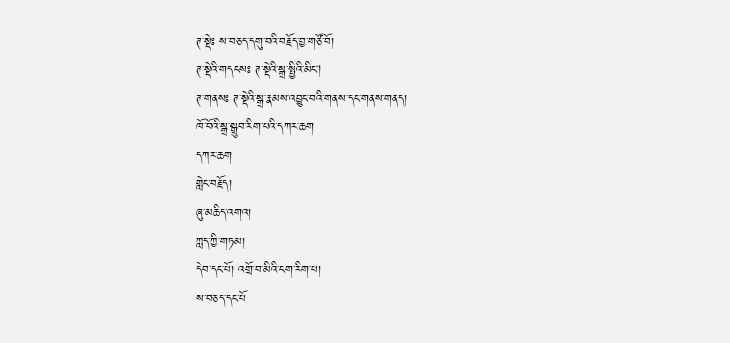ཊ་སྡེཿ ས་བཅད་དགུ་བའི་བརྗོད་བྱ་གཙོ་བོ།
ཊ་སྡེའི་གདངསཿ ཊ་སྡེའི་སྒྲ་སྤྱིའི་མིང།
ཊ་གནསཿ ཊ་སྡེའི་སྒྲ་རྣམས་འབྱུང་བའི་གནས་དང་གནས་གནད།
ཁོ་བོའི་སྒྲ་སྒྲུབ་རིག་པའི་དཀར་ཆག
དཀར་ཆག
གླེང་བརྗོད།
ཞུ་མཆིད་འགའ།
ཀླད་ཀྱི་གཏམ།
དེབ་དང་པོ། འགྲོ་བ་མིའི་ངག་རིག་པ།
ས་བཅད་དང་པོ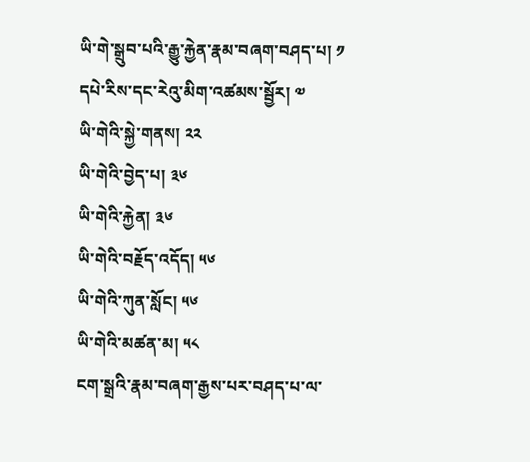ཡི་གེ་སྒྲུབ་པའི་རྒྱུ་རྐྱེན་རྣམ་བཞག་བཤད་པ། ༡
དཔེ་རིས་དང་རེའུ་མིག་འཚམས་སྦྱོར། ༧
ཡི་གེའི་སྐྱེ་གནས། ༢༢
ཡི་གེའི་བྱེད་པ། ༣༦
ཡི་གེའི་རྐྱེན། ༣༦
ཡི་གེའི་བརྗོད་འདོད། ༥༦
ཡི་གེའི་ཀུན་སློང། ༥༦
ཡི་གེའི་མཚན་མ། ༥༨
ངག་སྒྲའི་རྣམ་བཞག་རྒྱས་པར་བཤད་པ་ལ་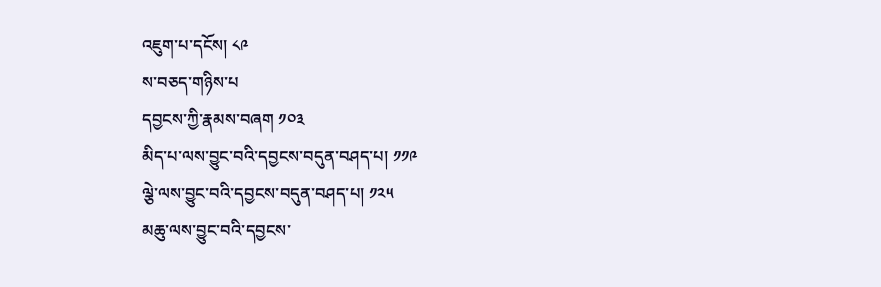འཇུག་པ་དངོས། ༨༩
ས་བཅད་གཉིས་པ
དབྱངས་ཀྱི་རྣམས་བཞག ༡༠༣
མིད་པ་ལས་བྱུང་བའི་དབྱངས་བདུན་བཤད་པ། ༡༡༩
ལྕེ་ལས་བྱུང་བའི་དབྱངས་བདུན་བཤད་པ། ༡༢༥
མཆུ་ལས་བྱུང་བའི་དབྱངས་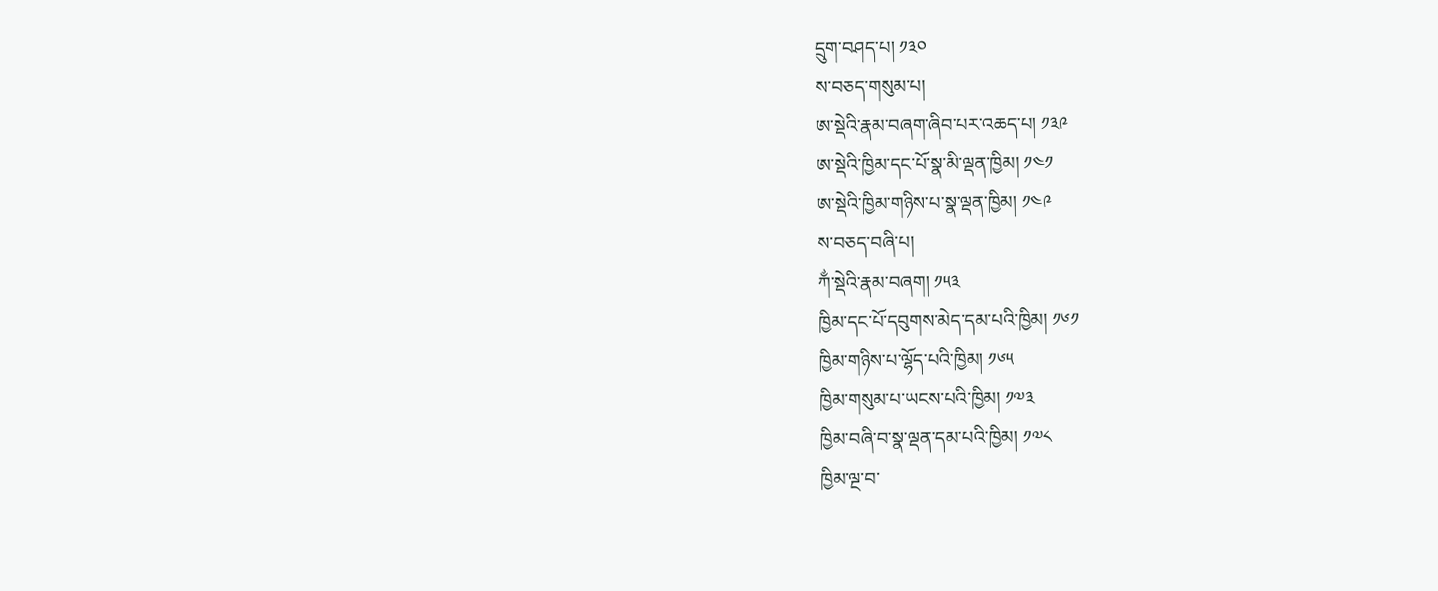དྲུག་བཤད་པ། ༡༣༠
ས་བཅད་གསུམ་པ།
ཨ་སྡེའི་རྣམ་བཞག་ཞིབ་པར་འཆད་པ། ༡༣༩
ཨ་སྡེའི་ཁྱིམ་དང་པོ་སྣ་མི་ལྡན་ཁྱིམ། ༡༤༡
ཨ་སྡེའི་ཁྱིམ་གཉིས་པ་སྣ་ལྡན་ཁྱིམ། ༡༤༩
ས་བཅད་བཞི་པ།
ཀྂ་སྡེའི་རྣམ་བཞག། ༡༥༣
ཁྱིམ་དང་པོ་དབུགས་མེད་དམ་པའི་ཁྱིམ། ༡༦༡
ཁྱིམ་གཉིས་པ་ལྷོད་པའི་ཁྱིམ། ༡༦༥
ཁྱིམ་གསུམ་པ་ཡངས་པའི་ཁྱིམ། ༡༧༣
ཁྱིམ་བཞི་བ་སྣ་ལྡན་དམ་པའི་ཁྱིམ། ༡༧༨
ཁྱིམ་ལྔ་བ་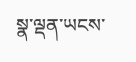སྣ་ལྡན་ཡངས་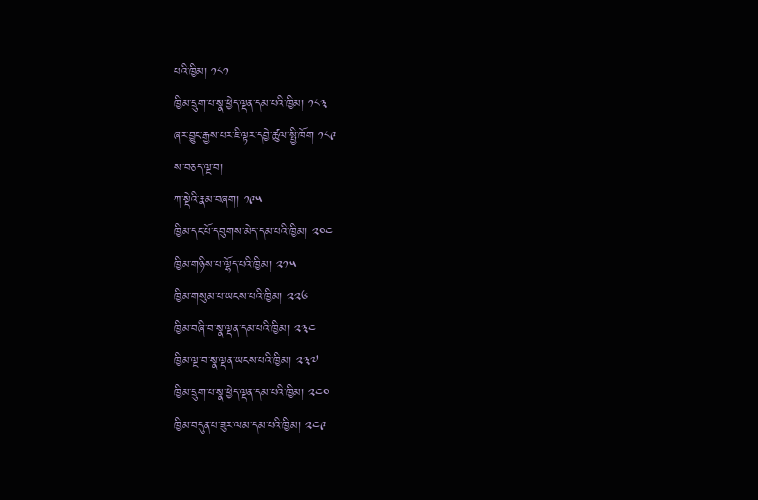པའི་ཁྱིམ། ༡༨༡
ཁྱིམ་དྲུག་པ་སྣ་ཕྱེད་ལྡན་དམ་པའི་ཁྱིམ། ༡༨༣
ཞར་བྱུང་རྒྱས་པར་ཇི་ལྟར་དབྱེ་ཚུལ་སྤྱི་ཁོག ༡༨༩
ས་བཅད་ལྔ་བ།
ཀ་སྡེའི་རྣམ་བཞག། ༡༩༥
ཁྱིམ་དང་པོ་དབུགས་མེད་དམ་པའི་ཁྱིམ། ༢༠༤
ཁྱིམ་གཉིས་པ་ལྷོད་པའི་ཁྱིམ། ༢༡༥
ཁྱིམ་གསུམ་པ་ཡངས་པའི་ཁྱིམ། ༢༢༦
ཁྱིམ་བཞི་བ་སྣ་ལྡན་དམ་པའི་ཁྱིམ། ༢༣༤
ཁྱིམ་ལྔ་བ་སྣ་ལྡན་ཡངས་པའི་ཁྱིམ། ༢༣༧
ཁྱིམ་དྲུག་པ་སྣ་ཕྱེད་ལྡན་དམ་པའི་ཁྱིམ། ༢༤༠
ཁྱིམ་བདུན་པ་ཟུར་ལམ་དམ་པའི་ཁྱིམ། ༢༤༩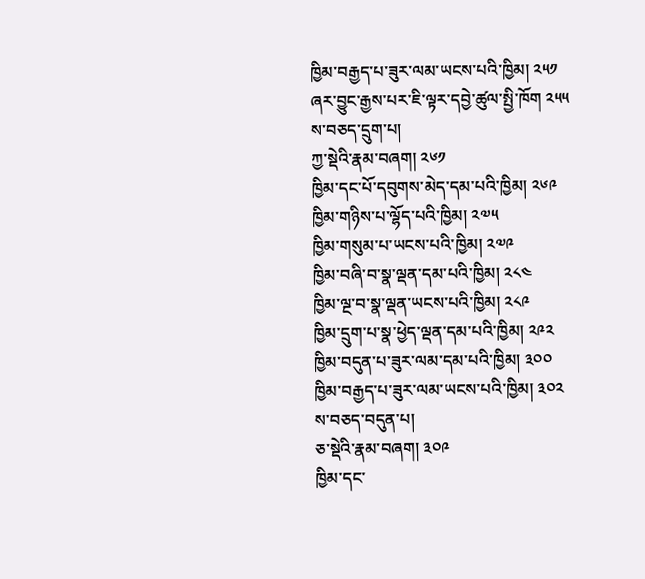ཁྱིམ་བརྒྱད་པ་ཟུར་ལམ་ཡངས་པའི་ཁྱིམ། ༢༥༡
ཞར་བྱུང་རྒྱས་པར་ཇི་ལྟར་དབྱེ་ཚུལ་སྤྱི་ཁོག ༢༥༥
ས་བཅད་དྲུག་པ།
ཀྱ་སྡེའི་རྣམ་བཞག། ༢༦༡
ཁྱིམ་དང་པོ་དབུགས་མེད་དམ་པའི་ཁྱིམ། ༢༦༩
ཁྱིམ་གཉིས་པ་ལྷོད་པའི་ཁྱིམ། ༢༧༥
ཁྱིམ་གསུམ་པ་ཡངས་པའི་ཁྱིམ། ༢༧༩
ཁྱིམ་བཞི་བ་སྣ་ལྡན་དམ་པའི་ཁྱིམ། ༢༨༤
ཁྱིམ་ལྔ་བ་སྣ་ལྡན་ཡངས་པའི་ཁྱིམ། ༢༨༩
ཁྱིམ་དྲུག་པ་སྣ་ཕྱེད་ལྡན་དམ་པའི་ཁྱིམ། ༢༩༢
ཁྱིམ་བདུན་པ་ཟུར་ལམ་དམ་པའི་ཁྱིམ། ༣༠༠
ཁྱིམ་བརྒྱད་པ་ཟུར་ལམ་ཡངས་པའི་ཁྱིམ། ༣༠༢
ས་བཅད་བདུན་པ།
ཅ་སྡེའི་རྣམ་བཞག། ༣༠༩
ཁྱིམ་དང་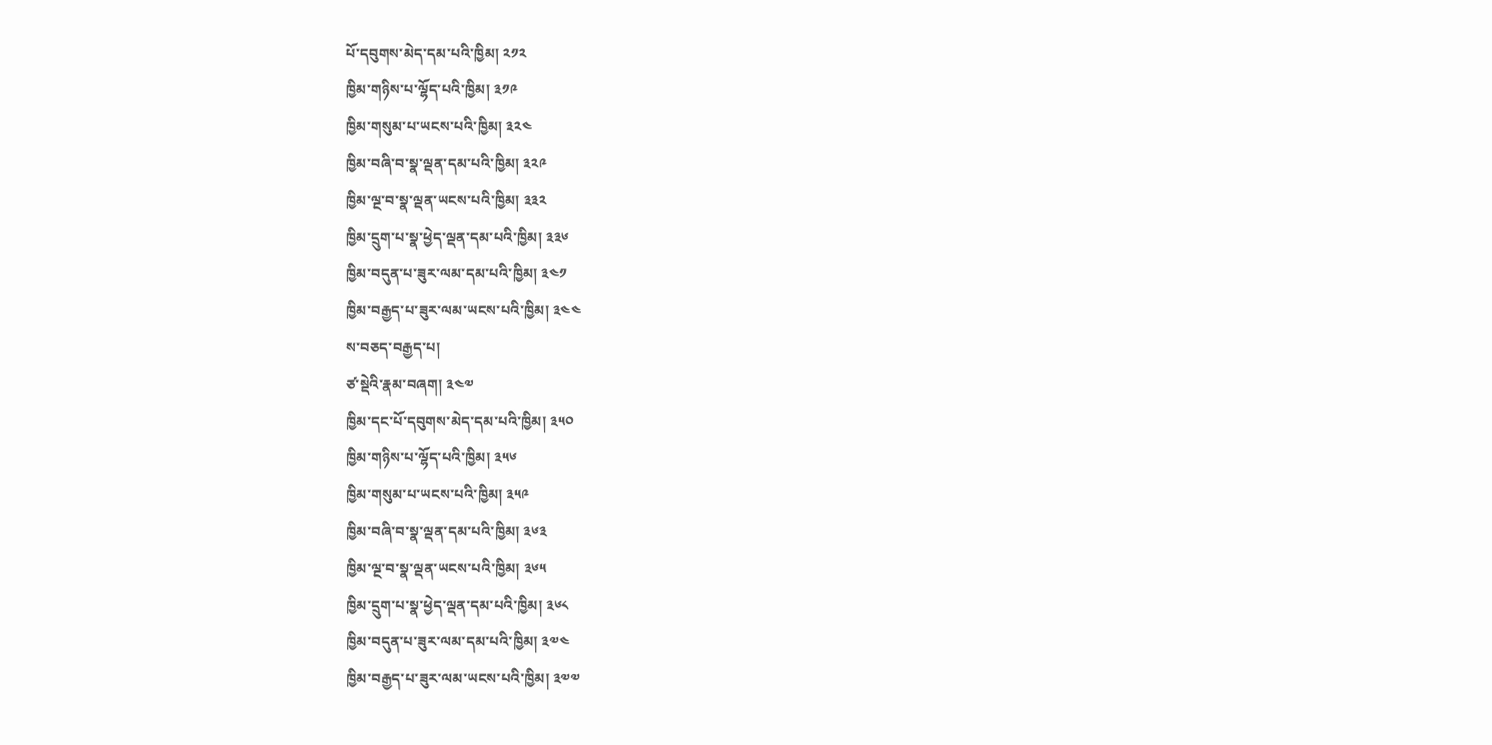པོ་དབུགས་མེད་དམ་པའི་ཁྱིམ། ༢༡༢
ཁྱིམ་གཉིས་པ་ལྷོད་པའི་ཁྱིམ། ༣༡༩
ཁྱིམ་གསུམ་པ་ཡངས་པའི་ཁྱིམ། ༣༢༤
ཁྱིམ་བཞི་བ་སྣ་ལྡན་དམ་པའི་ཁྱིམ། ༣༢༩
ཁྱིམ་ལྔ་བ་སྣ་ལྡན་ཡངས་པའི་ཁྱིམ། ༣༣༢
ཁྱིམ་དྲུག་པ་སྣ་ཕྱེད་ལྡན་དམ་པའི་ཁྱིམ། ༣༣༦
ཁྱིམ་བདུན་པ་ཟུར་ལམ་དམ་པའི་ཁྱིམ། ༣༤༡
ཁྱིམ་བརྒྱད་པ་ཟུར་ལམ་ཡངས་པའི་ཁྱིམ། ༣༤༤
ས་བཅད་བརྒྱད་པ།
ཙ་སྡེའི་རྣམ་བཞག། ༣༤༧
ཁྱིམ་དང་པོ་དབུགས་མེད་དམ་པའི་ཁྱིམ། ༣༥༠
ཁྱིམ་གཉིས་པ་ལྷོད་པའི་ཁྱིམ། ༣༥༦
ཁྱིམ་གསུམ་པ་ཡངས་པའི་ཁྱིམ། ༣༥༩
ཁྱིམ་བཞི་བ་སྣ་ལྡན་དམ་པའི་ཁྱིམ། ༣༦༣
ཁྱིམ་ལྔ་བ་སྣ་ལྡན་ཡངས་པའི་ཁྱིམ། ༣༦༥
ཁྱིམ་དྲུག་པ་སྣ་ཕྱེད་ལྡན་དམ་པའི་ཁྱིམ། ༣༦༨
ཁྱིམ་བདུན་པ་ཟུར་ལམ་དམ་པའི་ཁྱིམ། ༣༧༤
ཁྱིམ་བརྒྱད་པ་ཟུར་ལམ་ཡངས་པའི་ཁྱིམ། ༣༧༧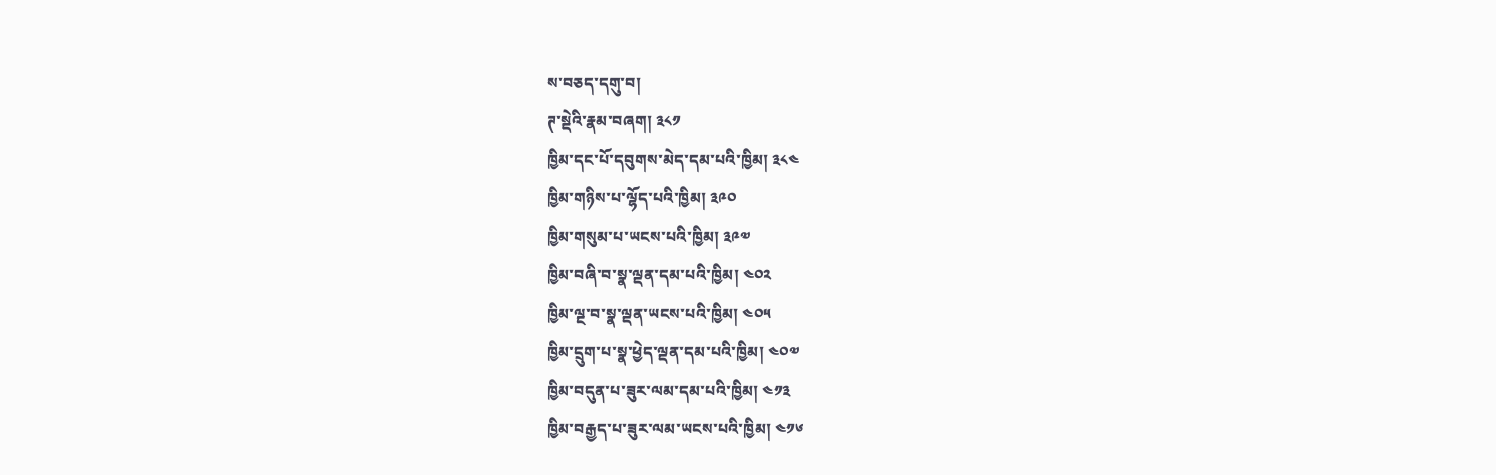ས་བཅད་དགུ་བ།
ཊ་སྡེའི་རྣམ་བཞག། ༣༨༡
ཁྱིམ་དང་པོ་དབུགས་མེད་དམ་པའི་ཁྱིམ། ༣༨༤
ཁྱིམ་གཉིས་པ་ལྷོད་པའི་ཁྱིམ། ༣༩༠
ཁྱིམ་གསུམ་པ་ཡངས་པའི་ཁྱིམ། ༣༩༧
ཁྱིམ་བཞི་བ་སྣ་ལྡན་དམ་པའི་ཁྱིམ། ༤༠༢
ཁྱིམ་ལྔ་བ་སྣ་ལྡན་ཡངས་པའི་ཁྱིམ། ༤༠༥
ཁྱིམ་དྲུག་པ་སྣ་ཕྱེད་ལྡན་དམ་པའི་ཁྱིམ། ༤༠༧
ཁྱིམ་བདུན་པ་ཟུར་ལམ་དམ་པའི་ཁྱིམ། ༤༡༣
ཁྱིམ་བརྒྱད་པ་ཟུར་ལམ་ཡངས་པའི་ཁྱིམ། ༤༡༦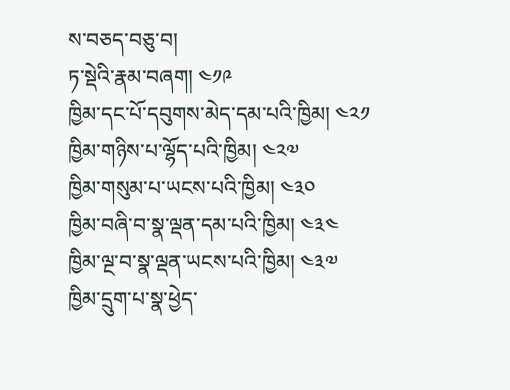ས་བཅད་བཅུ་བ།
ཏ་སྡེའི་རྣམ་བཞག། ༤༡༩
ཁྱིམ་དང་པོ་དབུགས་མེད་དམ་པའི་ཁྱིམ། ༤༢༡
ཁྱིམ་གཉིས་པ་ལྷོད་པའི་ཁྱིམ། ༤༢༧
ཁྱིམ་གསུམ་པ་ཡངས་པའི་ཁྱིམ། ༤༣༠
ཁྱིམ་བཞི་བ་སྣ་ལྡན་དམ་པའི་ཁྱིམ། ༤༣༤
ཁྱིམ་ལྔ་བ་སྣ་ལྡན་ཡངས་པའི་ཁྱིམ། ༤༣༧
ཁྱིམ་དྲུག་པ་སྣ་ཕྱེད་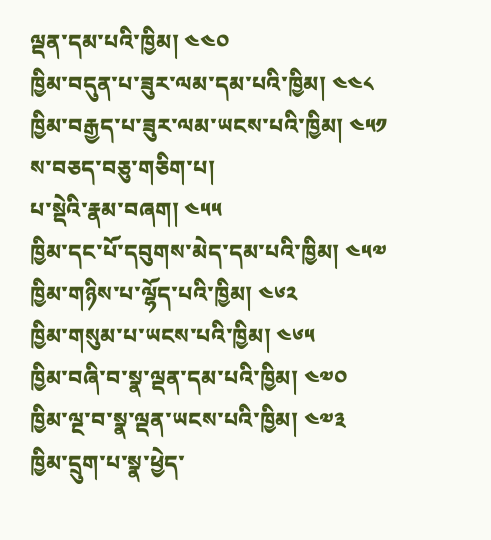ལྡན་དམ་པའི་ཁྱིམ། ༤༤༠
ཁྱིམ་བདུན་པ་ཟུར་ལམ་དམ་པའི་ཁྱིམ། ༤༤༨
ཁྱིམ་བརྒྱད་པ་ཟུར་ལམ་ཡངས་པའི་ཁྱིམ། ༤༥༡
ས་བཅད་བཅུ་གཅིག་པ།
པ་སྡེའི་རྣམ་བཞག། ༤༥༥
ཁྱིམ་དང་པོ་དབུགས་མེད་དམ་པའི་ཁྱིམ། ༤༥༧
ཁྱིམ་གཉིས་པ་ལྷོད་པའི་ཁྱིམ། ༤༦༢
ཁྱིམ་གསུམ་པ་ཡངས་པའི་ཁྱིམ། ༤༦༥
ཁྱིམ་བཞི་བ་སྣ་ལྡན་དམ་པའི་ཁྱིམ། ༤༧༠
ཁྱིམ་ལྔ་བ་སྣ་ལྡན་ཡངས་པའི་ཁྱིམ། ༤༧༣
ཁྱིམ་དྲུག་པ་སྣ་ཕྱེད་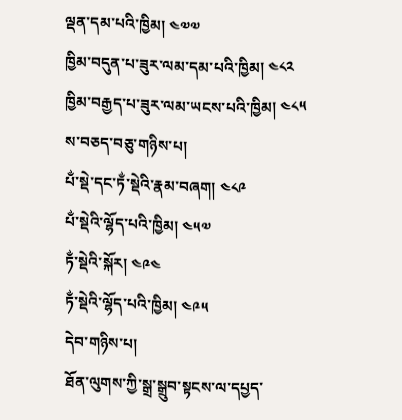ལྡན་དམ་པའི་ཁྱིམ། ༤༧༧
ཁྱིམ་བདུན་པ་ཟུར་ལམ་དམ་པའི་ཁྱིམ། ༤༨༢
ཁྱིམ་བརྒྱད་པ་ཟུར་ལམ་ཡངས་པའི་ཁྱིམ། ༤༨༥
ས་བཅད་བཅུ་གཉིས་པ།
པྂ་སྡེ་དང་ཏྂ་སྡེའི་རྣམ་བཞག། ༤༨༩
པྂ་སྡེའི་ལྷོད་པའི་ཁྱིམ། ༤༥༧
ཏྂ་སྡེའི་སྐོར། ༤༩༤
ཏྂ་སྡེའི་ལྷོད་པའི་ཁྱིམ། ༤༩༥
དེབ་གཉིས་པ།
ཐོན་ལུགས་ཀྱི་སྒྲ་སྒྲུབ་སྟངས་ལ་དཔྱད་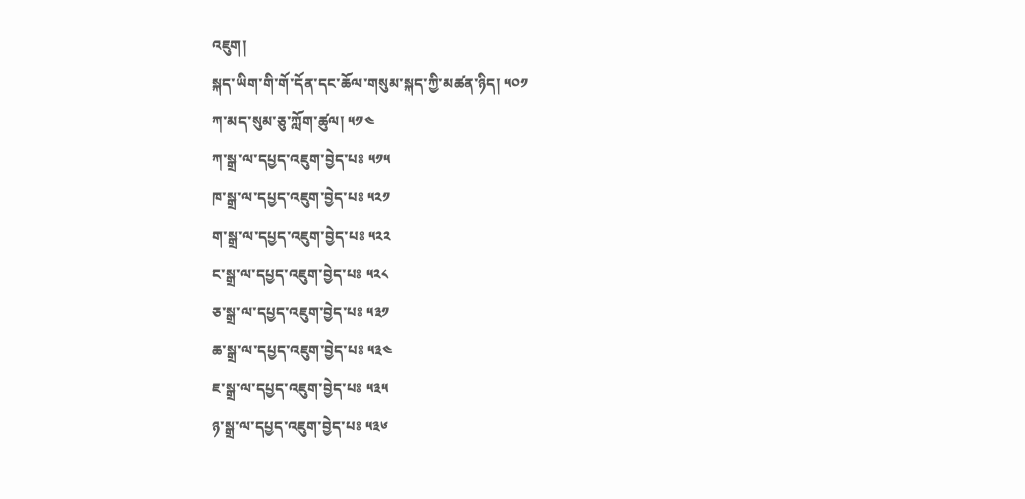འཇུག།
སྐད་ཡིག་གི་གོ་དོན་དང་ཆོལ་གསུམ་སྐད་ཀྱི་མཚན་ཉིད། ༥༠༡
ཀ་མད་སུམ་ཅུ་ཀློག་ཚུལ། ༥༡༤
ཀ་སྒྲ་ལ་དཔྱད་འཇུག་བྱེད་པཿ ༥༡༥
ཁ་སྒྲ་ལ་དཔྱད་འཇུག་བྱེད་པཿ ༥༢༡
ག་སྒྲ་ལ་དཔྱད་འཇུག་བྱེད་པཿ ༥༢༢
ང་སྒྲ་ལ་དཔྱད་འཇུག་བྱེད་པཿ ༥༢༨
ཅ་སྒྲ་ལ་དཔྱད་འཇུག་བྱེད་པཿ ༥༣༡
ཆ་སྒྲ་ལ་དཔྱད་འཇུག་བྱེད་པཿ ༥༣༤
ཇ་སྒྲ་ལ་དཔྱད་འཇུག་བྱེད་པཿ ༥༣༥
ཉ་སྒྲ་ལ་དཔྱད་འཇུག་བྱེད་པཿ ༥༣༦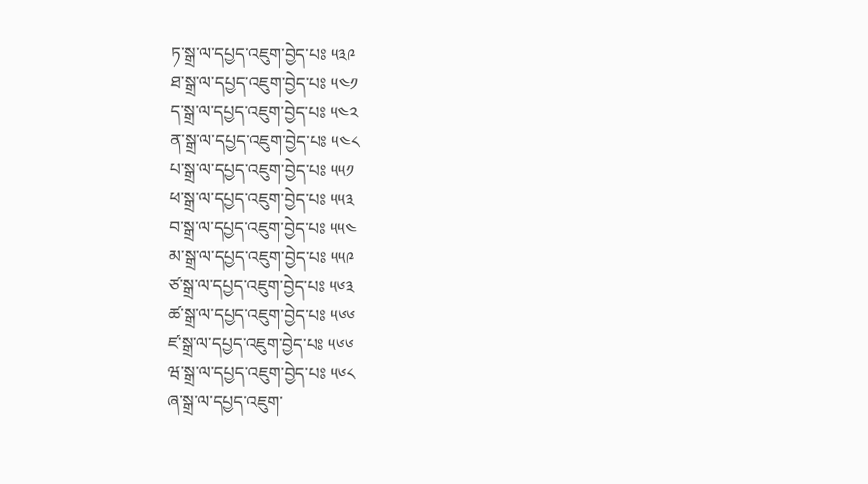ཏ་སྒྲ་ལ་དཔྱད་འཇུག་བྱེད་པཿ ༥༣༩
ཐ་སྒྲ་ལ་དཔྱད་འཇུག་བྱེད་པཿ ༥༤༡
ད་སྒྲ་ལ་དཔྱད་འཇུག་བྱེད་པཿ ༥༤༢
ན་སྒྲ་ལ་དཔྱད་འཇུག་བྱེད་པཿ ༥༤༨
པ་སྒྲ་ལ་དཔྱད་འཇུག་བྱེད་པཿ ༥༥༡
ཕ་སྒྲ་ལ་དཔྱད་འཇུག་བྱེད་པཿ ༥༥༣
བ་སྒྲ་ལ་དཔྱད་འཇུག་བྱེད་པཿ ༥༥༤
མ་སྒྲ་ལ་དཔྱད་འཇུག་བྱེད་པཿ ༥༥༩
ཙ་སྒྲ་ལ་དཔྱད་འཇུག་བྱེད་པཿ ༥༦༣
ཚ་སྒྲ་ལ་དཔྱད་འཇུག་བྱེད་པཿ ༥༦༦
ཛ་སྒྲ་ལ་དཔྱད་འཇུག་བྱེད་པཿ ༥༦༦
ཝ་སྒྲ་ལ་དཔྱད་འཇུག་བྱེད་པཿ ༥༦༨
ཞ་སྒྲ་ལ་དཔྱད་འཇུག་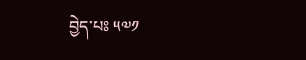བྱེད་པཿ ༥༧༡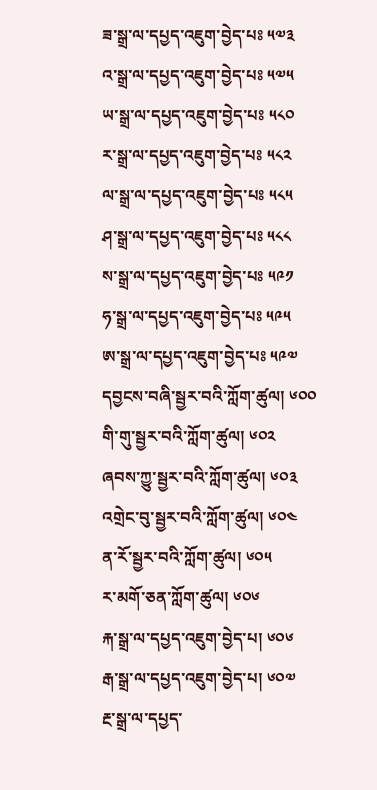ཟ་སྒྲ་ལ་དཔྱད་འཇུག་བྱེད་པཿ ༥༧༣
འ་སྒྲ་ལ་དཔྱད་འཇུག་བྱེད་པཿ ༥༧༥
ཡ་སྒྲ་ལ་དཔྱད་འཇུག་བྱེད་པཿ ༥༨༠
ར་སྒྲ་ལ་དཔྱད་འཇུག་བྱེད་པཿ ༥༨༢
ལ་སྒྲ་ལ་དཔྱད་འཇུག་བྱེད་པཿ ༥༨༥
ཤ་སྒྲ་ལ་དཔྱད་འཇུག་བྱེད་པཿ ༥༨༨
ས་སྒྲ་ལ་དཔྱད་འཇུག་བྱེད་པཿ ༥༩༡
ཧ་སྒྲ་ལ་དཔྱད་འཇུག་བྱེད་པཿ ༥༩༥
ཨ་སྒྲ་ལ་དཔྱད་འཇུག་བྱེད་པཿ ༥༩༧
དབྱངས་བཞི་སྦྱར་བའི་ཀློག་ཚུལ། ༦༠༠
གི་གུ་སྦྱར་བའི་ཀློག་ཚུལ། ༦༠༢
ཞབས་ཀྱུ་སྦྱར་བའི་ཀློག་ཚུལ། ༦༠༣
འགྲེང་བུ་སྦྱར་བའི་ཀློག་ཚུལ། ༦༠༤
ན་རོ་སྦྱར་བའི་ཀློག་ཚུལ། ༦༠༥
ར་མགོ་ཅན་ཀློག་ཚུལ། ༦༠༦
རྐ་སྒྲ་ལ་དཔྱད་འཇུག་བྱེད་པ། ༦༠༦
རྒ་སྒྲ་ལ་དཔྱད་འཇུག་བྱེད་པ། ༦༠༧
རྔ་སྒྲ་ལ་དཔྱད་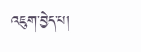འཇུག་བྱེད་པ།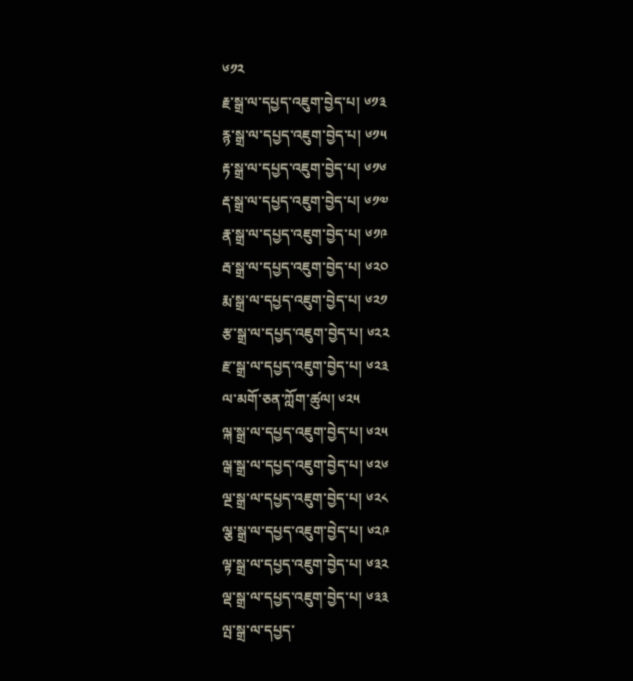༦༡༢
རྗ་སྒྲ་ལ་དཔྱད་འཇུག་བྱེད་པ། ༦༡༣
རྙ་སྒྲ་ལ་དཔྱད་འཇུག་བྱེད་པ། ༦༡༥
རྟ་སྒྲ་ལ་དཔྱད་འཇུག་བྱེད་པ། ༦༡༦
རྡ་སྒྲ་ལ་དཔྱད་འཇུག་བྱེད་པ། ༦༡༧
རྣ་སྒྲ་ལ་དཔྱད་འཇུག་བྱེད་པ། ༦༡༩
རྦ་སྒྲ་ལ་དཔྱད་འཇུག་བྱེད་པ། ༦༢༠
རྨ་སྒྲ་ལ་དཔྱད་འཇུག་བྱེད་པ། ༦༢༡
རྩ་སྒྲ་ལ་དཔྱད་འཇུག་བྱེད་པ། ༦༢༢
རྫ་སྒྲ་ལ་དཔྱད་འཇུག་བྱེད་པ། ༦༢༣
ལ་མགོ་ཅན་ཀློག་ཚུལ། ༦༢༥
ལྐ་སྒྲ་ལ་དཔྱད་འཇུག་བྱེད་པ། ༦༢༥
ལྒ་སྒྲ་ལ་དཔྱད་འཇུག་བྱེད་པ། ༦༢༦
ལྔ་སྒྲ་ལ་དཔྱད་འཇུག་བྱེད་པ། ༦༢༨
ལྕ་སྒྲ་ལ་དཔྱད་འཇུག་བྱེད་པ། ༦༢༩
ལྟ་སྒྲ་ལ་དཔྱད་འཇུག་བྱེད་པ། ༦༣༢
ལྡ་སྒྲ་ལ་དཔྱད་འཇུག་བྱེད་པ། ༦༣༣
ལྤ་སྒྲ་ལ་དཔྱད་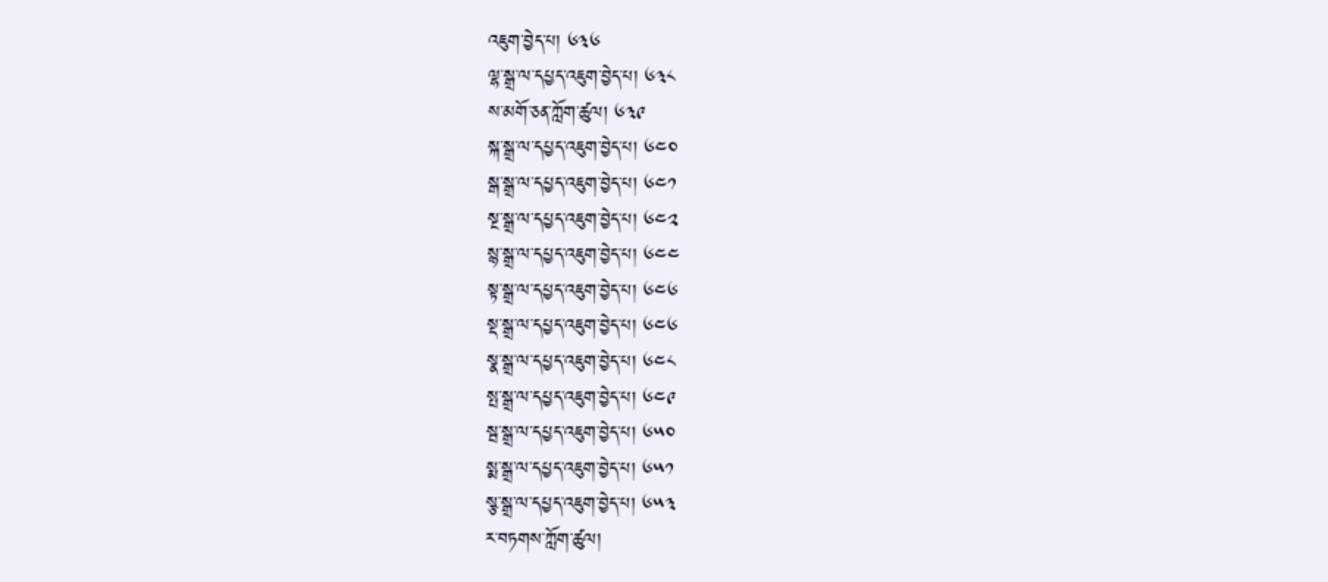འཇུག་བྱེད་པ། ༦༣༦
ལྷ་སྒྲ་ལ་དཔྱད་འཇུག་བྱེད་པ། ༦༣༨
ས་མགོ་ཅན་ཀློག་ཚུལ། ༦༣༩
སྐ་སྒྲ་ལ་དཔྱད་འཇུག་བྱེད་པ། ༦༤༠
སྒ་སྒྲ་ལ་དཔྱད་འཇུག་བྱེད་པ། ༦༤༡
སྔ་སྒྲ་ལ་དཔྱད་འཇུག་བྱེད་པ། ༦༤༢
སྙ་སྒྲ་ལ་དཔྱད་འཇུག་བྱེད་པ། ༦༤༤
སྟ་སྒྲ་ལ་དཔྱད་འཇུག་བྱེད་པ། ༦༤༦
སྡ་སྒྲ་ལ་དཔྱད་འཇུག་བྱེད་པ། ༦༤༦
སྣ་སྒྲ་ལ་དཔྱད་འཇུག་བྱེད་པ། ༦༤༨
སྤ་སྒྲ་ལ་དཔྱད་འཇུག་བྱེད་པ། ༦༤༩
སྦ་སྒྲ་ལ་དཔྱད་འཇུག་བྱེད་པ། ༦༥༠
སྨ་སྒྲ་ལ་དཔྱད་འཇུག་བྱེད་པ། ༦༥༡
སྩ་སྒྲ་ལ་དཔྱད་འཇུག་བྱེད་པ། ༦༥༣
ར་བཏགས་ཀློག་ཚུལ།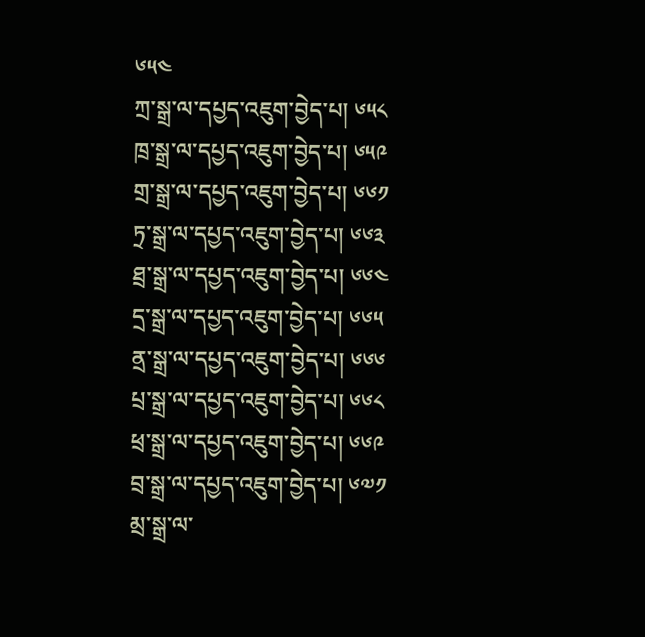༦༥༤
ཀྲ་སྒྲ་ལ་དཔྱད་འཇུག་བྱེད་པ། ༦༥༨
ཁྲ་སྒྲ་ལ་དཔྱད་འཇུག་བྱེད་པ། ༦༥༩
གྲ་སྒྲ་ལ་དཔྱད་འཇུག་བྱེད་པ། ༦༦༡
ཏྲ་སྒྲ་ལ་དཔྱད་འཇུག་བྱེད་པ། ༦༦༣
ཐྲ་སྒྲ་ལ་དཔྱད་འཇུག་བྱེད་པ། ༦༦༤
དྲ་སྒྲ་ལ་དཔྱད་འཇུག་བྱེད་པ། ༦༦༥
ནྲ་སྒྲ་ལ་དཔྱད་འཇུག་བྱེད་པ། ༦༦༦
པྲ་སྒྲ་ལ་དཔྱད་འཇུག་བྱེད་པ། ༦༦༨
ཕྲ་སྒྲ་ལ་དཔྱད་འཇུག་བྱེད་པ། ༦༦༩
བྲ་སྒྲ་ལ་དཔྱད་འཇུག་བྱེད་པ། ༦༧༡
མྲ་སྒྲ་ལ་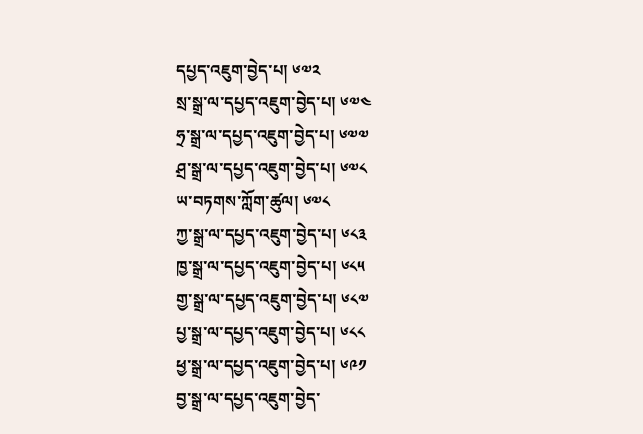དཔྱད་འཇུག་བྱེད་པ། ༦༧༢
སྲ་སྒྲ་ལ་དཔྱད་འཇུག་བྱེད་པ། ༦༧༤
ཧྲ་སྒྲ་ལ་དཔྱད་འཇུག་བྱེད་པ། ༦༧༧
ཤྲ་སྒྲ་ལ་དཔྱད་འཇུག་བྱེད་པ། ༦༧༨
ཡ་བཏགས་ཀློག་ཚུལ། ༦༧༨
ཀྱ་སྒྲ་ལ་དཔྱད་འཇུག་བྱེད་པ། ༦༨༣
ཁྱ་སྒྲ་ལ་དཔྱད་འཇུག་བྱེད་པ། ༦༨༥
གྱ་སྒྲ་ལ་དཔྱད་འཇུག་བྱེད་པ། ༦༨༧
པྱ་སྒྲ་ལ་དཔྱད་འཇུག་བྱེད་པ། ༦༨༨
ཕྱ་སྒྲ་ལ་དཔྱད་འཇུག་བྱེད་པ། ༦༩༡
བྱ་སྒྲ་ལ་དཔྱད་འཇུག་བྱེད་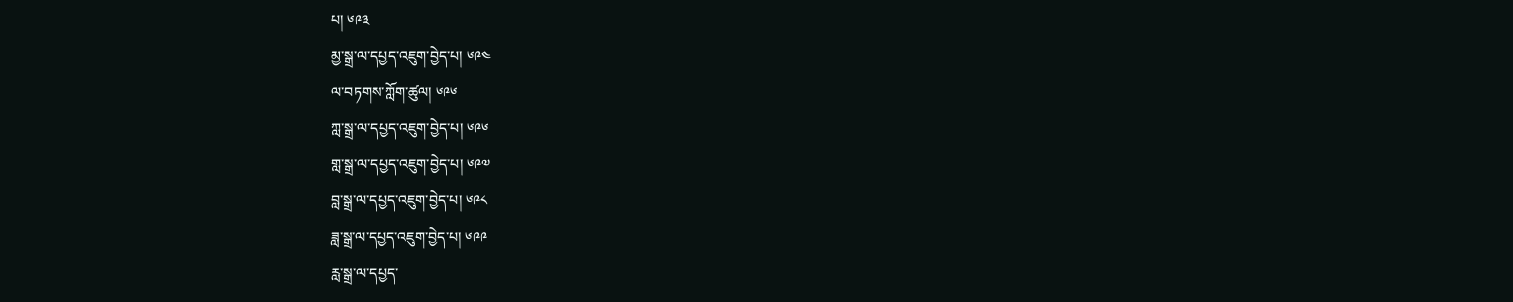པ། ༦༩༣
མྱ་སྒྲ་ལ་དཔྱད་འཇུག་བྱེད་པ། ༦༩༤
ལ་བཏགས་ཀློག་ཚུལ། ༦༩༦
ཀླ་སྒྲ་ལ་དཔྱད་འཇུག་བྱེད་པ། ༦༩༦
གླ་སྒྲ་ལ་དཔྱད་འཇུག་བྱེད་པ། ༦༩༧
བླ་སྒྲ་ལ་དཔྱད་འཇུག་བྱེད་པ། ༦༩༨
ཟླ་སྒྲ་ལ་དཔྱད་འཇུག་བྱེད་པ། ༦༩༩
རླ་སྒྲ་ལ་དཔྱད་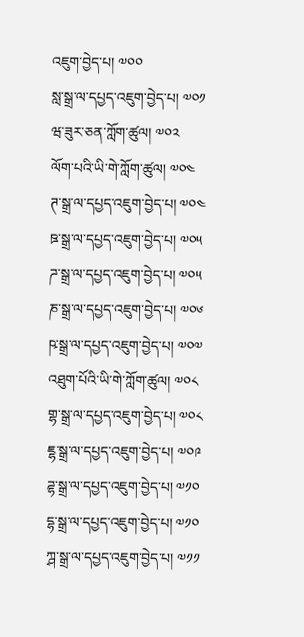འཇུག་བྱེད་པ། ༧༠༠
སླ་སྒྲ་ལ་དཔྱད་འཇུག་བྱེད་པ། ༧༠༡
ཝ་ཟུར་ཅན་ཀློག་ཚུལ། ༧༠༢
ལོག་པའི་ཡི་གེ་ཀློག་ཚུལ། ༧༠༤
ཊ་སྒྲ་ལ་དཔྱད་འཇུག་བྱེད་པ། ༧༠༤
ཋ་སྒྲ་ལ་དཔྱད་འཇུག་བྱེད་པ། ༧༠༥
ཌ་སྒྲ་ལ་དཔྱད་འཇུག་བྱེད་པ། ༧༠༥
ཎ་སྒྲ་ལ་དཔྱད་འཇུག་བྱེད་པ། ༧༠༦
ཥ་སྒྲ་ལ་དཔྱད་འཇུག་བྱེད་པ། ༧༠༧
འཐུག་པོའི་ཡི་གེ་ཀློག་ཚུལ། ༧༠༨
གྷ་སྒྲ་ལ་དཔྱད་འཇུག་བྱེད་པ། ༧༠༨
ཇྷ་སྒྲ་ལ་དཔྱད་འཇུག་བྱེད་པ། ༧༠༩
ཌྷ་སྒྲ་ལ་དཔྱད་འཇུག་བྱེད་པ། ༧༡༠
དྷ་སྒྲ་ལ་དཔྱད་འཇུག་བྱེད་པ། ༧༡༠
ཀྴ་སྒྲ་ལ་དཔྱད་འཇུག་བྱེད་པ། ༧༡༡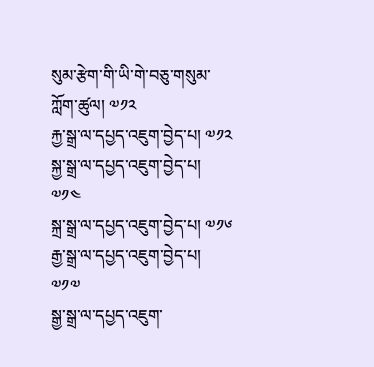སུམ་རྩེག་གི་ཡི་གེ་བཅུ་གསུམ་ཀློག་ཚུལ། ༧༡༢
རྐྱ་སྒྲ་ལ་དཔྱད་འཇུག་བྱེད་པ། ༧༡༢
སྐྱ་སྒྲ་ལ་དཔྱད་འཇུག་བྱེད་པ། ༧༡༤
སྐྲ་སྒྲ་ལ་དཔྱད་འཇུག་བྱེད་པ། ༧༡༦
རྒྱ་སྒྲ་ལ་དཔྱད་འཇུག་བྱེད་པ། ༧༡༧
སྒྱ་སྒྲ་ལ་དཔྱད་འཇུག་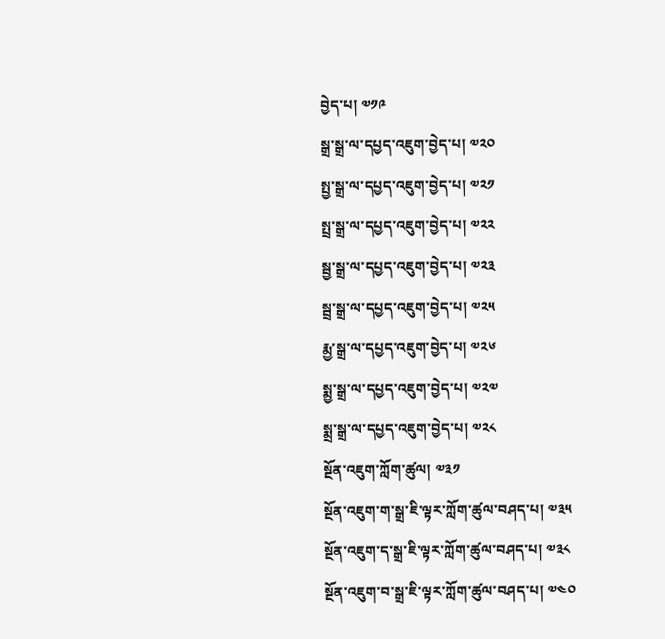བྱེད་པ། ༧༡༩
སྒྲ་སྒྲ་ལ་དཔྱད་འཇུག་བྱེད་པ། ༧༢༠
སྤྱ་སྒྲ་ལ་དཔྱད་འཇུག་བྱེད་པ། ༧༢༡
སྤྲ་སྒྲ་ལ་དཔྱད་འཇུག་བྱེད་པ། ༧༢༢
སྦྱ་སྒྲ་ལ་དཔྱད་འཇུག་བྱེད་པ། ༧༢༣
སྦྲ་སྒྲ་ལ་དཔྱད་འཇུག་བྱེད་པ། ༧༢༥
རྨྱ་སྒྲ་ལ་དཔྱད་འཇུག་བྱེད་པ། ༧༢༦
སྨྱ་སྒྲ་ལ་དཔྱད་འཇུག་བྱེད་པ། ༧༢༧
སྨྲ་སྒྲ་ལ་དཔྱད་འཇུག་བྱེད་པ། ༧༢༨
སྔོན་འཇུག་ཀློག་ཚུལ། ༧༣༡
སྔོན་འཇུག་ག་སྒྲ་ཇི་ལྟར་ཀློག་ཚུལ་བཤད་པ། ༧༣༥
སྔོན་འཇུག་ད་སྒྲ་ཇི་ལྟར་ཀློག་ཚུལ་བཤད་པ། ༧༣༨
སྔོན་འཇུག་བ་སྒྲ་ཇི་ལྟར་ཀློག་ཚུལ་བཤད་པ། ༧༤༠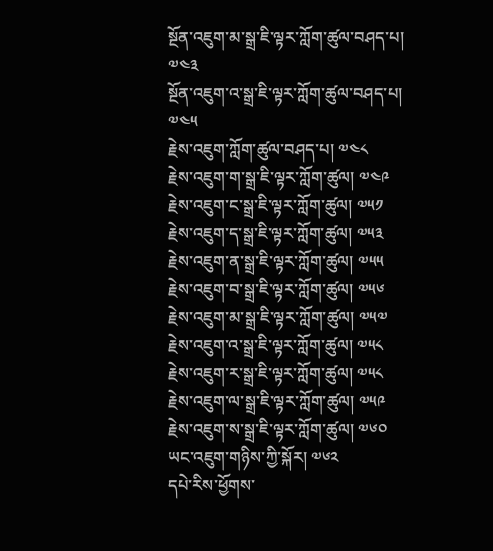སྔོན་འཇུག་མ་སྒྲ་ཇི་ལྟར་ཀློག་ཚུལ་བཤད་པ། ༧༤༣
སྔོན་འཇུག་འ་སྒྲ་ཇི་ལྟར་ཀློག་ཚུལ་བཤད་པ། ༧༤༥
རྗེས་འཇུག་ཀློག་ཚུལ་བཤད་པ། ༧༤༨
རྗེས་འཇུག་ག་སྒྲ་ཇི་ལྟར་ཀློག་ཚུལ། ༧༤༩
རྗེས་འཇུག་ང་སྒྲ་ཇི་ལྟར་ཀློག་ཚུལ། ༧༥༡
རྗེས་འཇུག་ད་སྒྲ་ཇི་ལྟར་ཀློག་ཚུལ། ༧༥༣
རྗེས་འཇུག་ན་སྒྲ་ཇི་ལྟར་ཀློག་ཚུལ། ༧༥༥
རྗེས་འཇུག་བ་སྒྲ་ཇི་ལྟར་ཀློག་ཚུལ། ༧༥༦
རྗེས་འཇུག་མ་སྒྲ་ཇི་ལྟར་ཀློག་ཚུལ། ༧༥༧
རྗེས་འཇུག་འ་སྒྲ་ཇི་ལྟར་ཀློག་ཚུལ། ༧༥༨
རྗེས་འཇུག་ར་སྒྲ་ཇི་ལྟར་ཀློག་ཚུལ། ༧༥༨
རྗེས་འཇུག་ལ་སྒྲ་ཇི་ལྟར་ཀློག་ཚུལ། ༧༥༩
རྗེས་འཇུག་ས་སྒྲ་ཇི་ལྟར་ཀློག་ཚུལ། ༧༦༠
ཡང་འཇུག་གཉིས་ཀྱི་སྐོར། ༧༦༢
དཔེ་རིས་ཕྱོགས་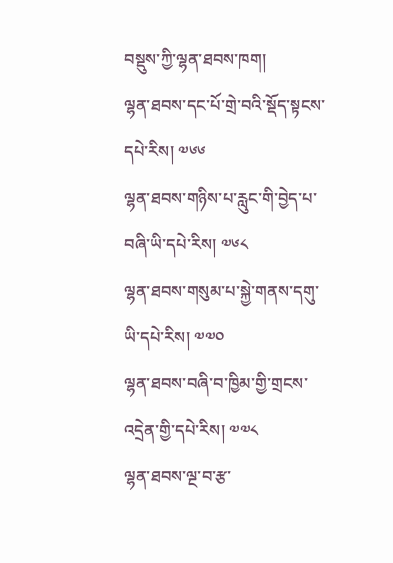བསྡུས་ཀྱི་ལྷན་ཐབས་ཁག།
ལྷན་ཐབས་དང་པོ་གྲེ་བའི་སྡོད་སྟངས་དཔེ་རིས། ༧༦༦
ལྷན་ཐབས་གཉིས་པ་རླུང་གི་བྱེད་པ་བཞི་ཡི་དཔེ་རིས། ༧༦༨
ལྷན་ཐབས་གསུམ་པ་སྐྱེ་གནས་དགུ་ཡི་དཔེ་རིས། ༧༧༠
ལྷན་ཐབས་བཞི་བ་ཁྱིམ་གྱི་གྲངས་འདྲེན་གྱི་དཔེ་རིས། ༧༧༨
ལྷན་ཐབས་ལྔ་བ་རྩ་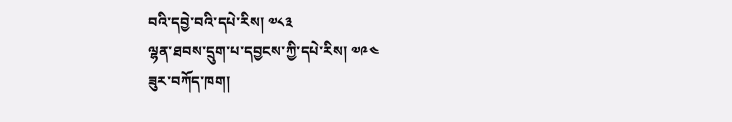བའི་དབྱེ་བའི་དཔེ་རིས། ༧༨༣
ལྷན་ཐབས་དྲུག་པ་དབྱངས་ཀྱི་དཔེ་རིས། ༧༩༤
ཟུར་བཀོད་ཁག།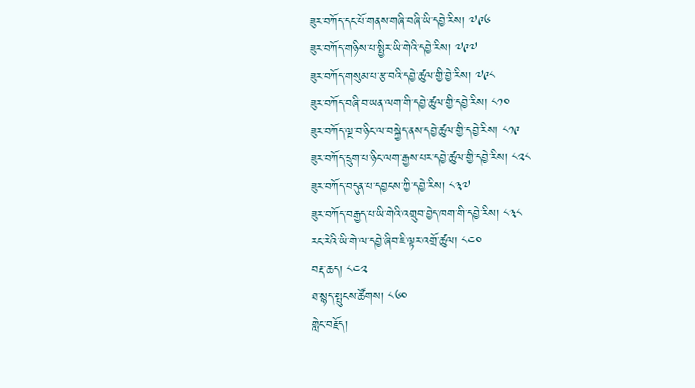ཟུར་བཀོད་དང་པོ་གནས་གཞི་བཞི་ཡི་དབྱེ་རིས། ༧༩༦
ཟུར་བཀོད་གཉིས་པ་སྤྱིར་ཡི་གེའི་དབྱེ་རིས། ༧༩༧
ཟུར་བཀོད་གསུམ་པ་རྩ་བའི་དབྱེ་ཚུལ་གྱི་བྱེ་རིས། ༧༩༨
ཟུར་བཀོད་བཞི་བ་ཡན་ལག་གི་དབྱེ་ཚུལ་གྱི་དབྱེ་རིས། ༨༡༠
ཟུར་བཀོད་ལྔ་བ་ཉིང་ལ་བསྐྱེད་ནས་དབྱེ་ཚུལ་གྱི་དབྱེ་རིས། ༨༡༩
ཟུར་བཀོད་དྲུག་པ་ཉིང་ལག་རྒྱས་པར་དབྱེ་ཚུལ་གྱི་དབྱེ་རིས། ༨༢༨
ཟུར་བཀོད་བདུན་པ་དབྱངས་ཀྱི་དབྱེ་རིས། ༨༣༧
ཟུར་བཀོད་བརྒྱད་པ་ཡི་གེའི་འགྲུབ་བྱེད་ཁག་གི་དབྱེ་རིས། ༨༣༨
རང་རེའི་ཡི་གེ་ལ་དབྱེ་ཞིབ་ཇི་ལྟར་འགྲོ་ཚུལ། ༨༤༠
བརྡ་ཆད། ༨༤༢
ཐ་སྙད་སྤུངས་ཚོགས། ༨༦༠
གླེང་བརྗོད།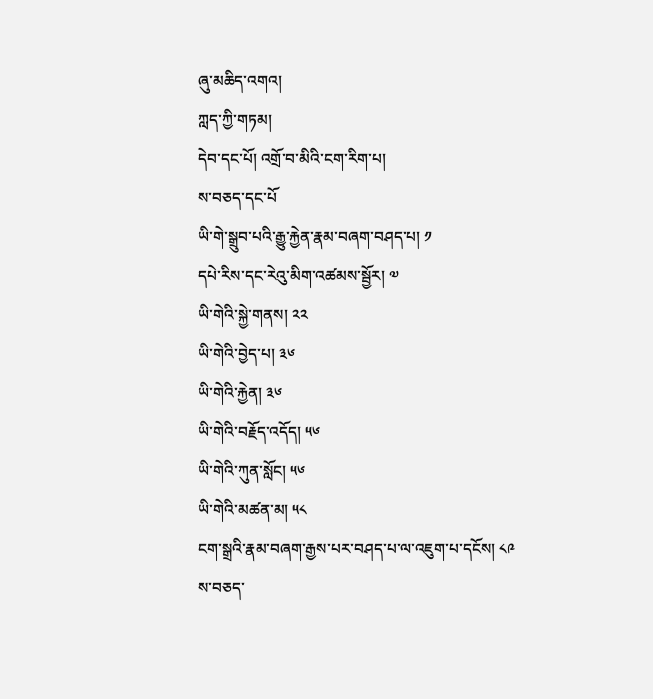ཞུ་མཆིད་འགའ།
ཀླད་ཀྱི་གཏམ།
དེབ་དང་པོ། འགྲོ་བ་མིའི་ངག་རིག་པ།
ས་བཅད་དང་པོ
ཡི་གེ་སྒྲུབ་པའི་རྒྱུ་རྐྱེན་རྣམ་བཞག་བཤད་པ། ༡
དཔེ་རིས་དང་རེའུ་མིག་འཚམས་སྦྱོར། ༧
ཡི་གེའི་སྐྱེ་གནས། ༢༢
ཡི་གེའི་བྱེད་པ། ༣༦
ཡི་གེའི་རྐྱེན། ༣༦
ཡི་གེའི་བརྗོད་འདོད། ༥༦
ཡི་གེའི་ཀུན་སློང། ༥༦
ཡི་གེའི་མཚན་མ། ༥༨
ངག་སྒྲའི་རྣམ་བཞག་རྒྱས་པར་བཤད་པ་ལ་འཇུག་པ་དངོས། ༨༩
ས་བཅད་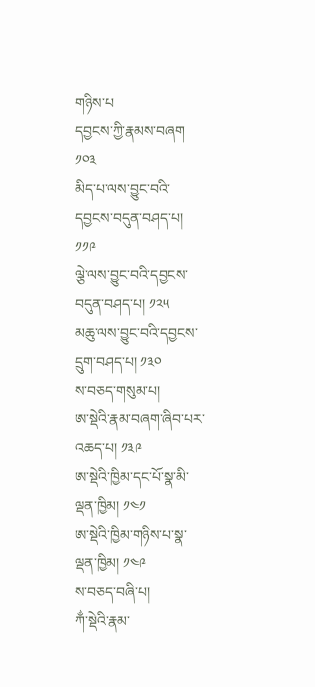གཉིས་པ
དབྱངས་ཀྱི་རྣམས་བཞག ༡༠༣
མིད་པ་ལས་བྱུང་བའི་དབྱངས་བདུན་བཤད་པ། ༡༡༩
ལྕེ་ལས་བྱུང་བའི་དབྱངས་བདུན་བཤད་པ། ༡༢༥
མཆུ་ལས་བྱུང་བའི་དབྱངས་དྲུག་བཤད་པ། ༡༣༠
ས་བཅད་གསུམ་པ།
ཨ་སྡེའི་རྣམ་བཞག་ཞིབ་པར་འཆད་པ། ༡༣༩
ཨ་སྡེའི་ཁྱིམ་དང་པོ་སྣ་མི་ལྡན་ཁྱིམ། ༡༤༡
ཨ་སྡེའི་ཁྱིམ་གཉིས་པ་སྣ་ལྡན་ཁྱིམ། ༡༤༩
ས་བཅད་བཞི་པ།
ཀྂ་སྡེའི་རྣམ་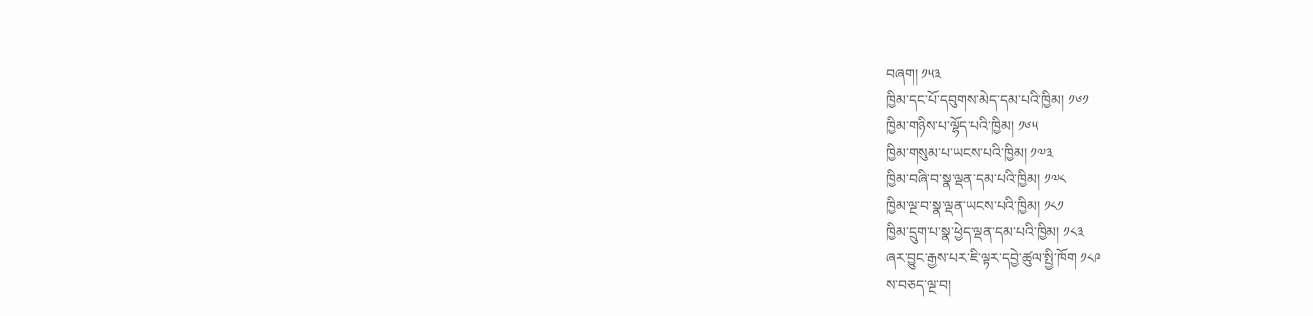བཞག། ༡༥༣
ཁྱིམ་དང་པོ་དབུགས་མེད་དམ་པའི་ཁྱིམ། ༡༦༡
ཁྱིམ་གཉིས་པ་ལྷོད་པའི་ཁྱིམ། ༡༦༥
ཁྱིམ་གསུམ་པ་ཡངས་པའི་ཁྱིམ། ༡༧༣
ཁྱིམ་བཞི་བ་སྣ་ལྡན་དམ་པའི་ཁྱིམ། ༡༧༨
ཁྱིམ་ལྔ་བ་སྣ་ལྡན་ཡངས་པའི་ཁྱིམ། ༡༨༡
ཁྱིམ་དྲུག་པ་སྣ་ཕྱེད་ལྡན་དམ་པའི་ཁྱིམ། ༡༨༣
ཞར་བྱུང་རྒྱས་པར་ཇི་ལྟར་དབྱེ་ཚུལ་སྤྱི་ཁོག ༡༨༩
ས་བཅད་ལྔ་བ།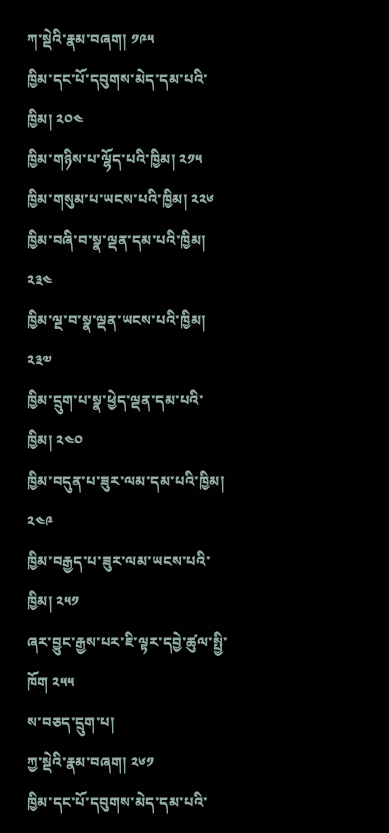ཀ་སྡེའི་རྣམ་བཞག། ༡༩༥
ཁྱིམ་དང་པོ་དབུགས་མེད་དམ་པའི་ཁྱིམ། ༢༠༤
ཁྱིམ་གཉིས་པ་ལྷོད་པའི་ཁྱིམ། ༢༡༥
ཁྱིམ་གསུམ་པ་ཡངས་པའི་ཁྱིམ། ༢༢༦
ཁྱིམ་བཞི་བ་སྣ་ལྡན་དམ་པའི་ཁྱིམ། ༢༣༤
ཁྱིམ་ལྔ་བ་སྣ་ལྡན་ཡངས་པའི་ཁྱིམ། ༢༣༧
ཁྱིམ་དྲུག་པ་སྣ་ཕྱེད་ལྡན་དམ་པའི་ཁྱིམ། ༢༤༠
ཁྱིམ་བདུན་པ་ཟུར་ལམ་དམ་པའི་ཁྱིམ། ༢༤༩
ཁྱིམ་བརྒྱད་པ་ཟུར་ལམ་ཡངས་པའི་ཁྱིམ། ༢༥༡
ཞར་བྱུང་རྒྱས་པར་ཇི་ལྟར་དབྱེ་ཚུལ་སྤྱི་ཁོག ༢༥༥
ས་བཅད་དྲུག་པ།
ཀྱ་སྡེའི་རྣམ་བཞག། ༢༦༡
ཁྱིམ་དང་པོ་དབུགས་མེད་དམ་པའི་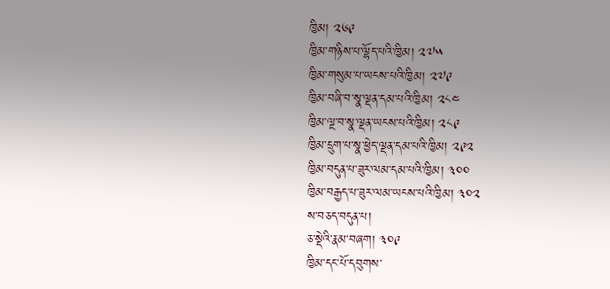ཁྱིམ། ༢༦༩
ཁྱིམ་གཉིས་པ་ལྷོད་པའི་ཁྱིམ། ༢༧༥
ཁྱིམ་གསུམ་པ་ཡངས་པའི་ཁྱིམ། ༢༧༩
ཁྱིམ་བཞི་བ་སྣ་ལྡན་དམ་པའི་ཁྱིམ། ༢༨༤
ཁྱིམ་ལྔ་བ་སྣ་ལྡན་ཡངས་པའི་ཁྱིམ། ༢༨༩
ཁྱིམ་དྲུག་པ་སྣ་ཕྱེད་ལྡན་དམ་པའི་ཁྱིམ། ༢༩༢
ཁྱིམ་བདུན་པ་ཟུར་ལམ་དམ་པའི་ཁྱིམ། ༣༠༠
ཁྱིམ་བརྒྱད་པ་ཟུར་ལམ་ཡངས་པའི་ཁྱིམ། ༣༠༢
ས་བཅད་བདུན་པ།
ཅ་སྡེའི་རྣམ་བཞག། ༣༠༩
ཁྱིམ་དང་པོ་དབུགས་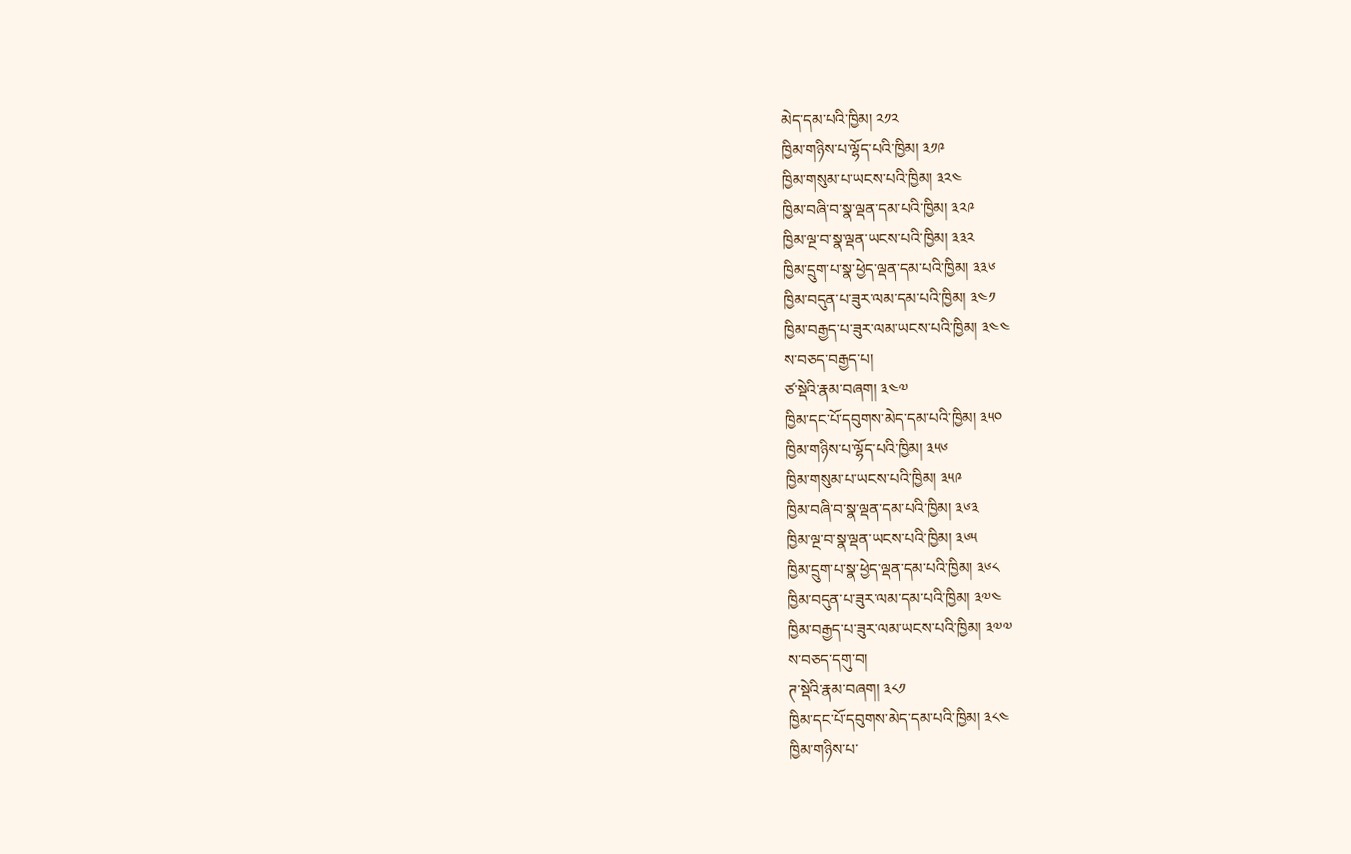མེད་དམ་པའི་ཁྱིམ། ༢༡༢
ཁྱིམ་གཉིས་པ་ལྷོད་པའི་ཁྱིམ། ༣༡༩
ཁྱིམ་གསུམ་པ་ཡངས་པའི་ཁྱིམ། ༣༢༤
ཁྱིམ་བཞི་བ་སྣ་ལྡན་དམ་པའི་ཁྱིམ། ༣༢༩
ཁྱིམ་ལྔ་བ་སྣ་ལྡན་ཡངས་པའི་ཁྱིམ། ༣༣༢
ཁྱིམ་དྲུག་པ་སྣ་ཕྱེད་ལྡན་དམ་པའི་ཁྱིམ། ༣༣༦
ཁྱིམ་བདུན་པ་ཟུར་ལམ་དམ་པའི་ཁྱིམ། ༣༤༡
ཁྱིམ་བརྒྱད་པ་ཟུར་ལམ་ཡངས་པའི་ཁྱིམ། ༣༤༤
ས་བཅད་བརྒྱད་པ།
ཙ་སྡེའི་རྣམ་བཞག། ༣༤༧
ཁྱིམ་དང་པོ་དབུགས་མེད་དམ་པའི་ཁྱིམ། ༣༥༠
ཁྱིམ་གཉིས་པ་ལྷོད་པའི་ཁྱིམ། ༣༥༦
ཁྱིམ་གསུམ་པ་ཡངས་པའི་ཁྱིམ། ༣༥༩
ཁྱིམ་བཞི་བ་སྣ་ལྡན་དམ་པའི་ཁྱིམ། ༣༦༣
ཁྱིམ་ལྔ་བ་སྣ་ལྡན་ཡངས་པའི་ཁྱིམ། ༣༦༥
ཁྱིམ་དྲུག་པ་སྣ་ཕྱེད་ལྡན་དམ་པའི་ཁྱིམ། ༣༦༨
ཁྱིམ་བདུན་པ་ཟུར་ལམ་དམ་པའི་ཁྱིམ། ༣༧༤
ཁྱིམ་བརྒྱད་པ་ཟུར་ལམ་ཡངས་པའི་ཁྱིམ། ༣༧༧
ས་བཅད་དགུ་བ།
ཊ་སྡེའི་རྣམ་བཞག། ༣༨༡
ཁྱིམ་དང་པོ་དབུགས་མེད་དམ་པའི་ཁྱིམ། ༣༨༤
ཁྱིམ་གཉིས་པ་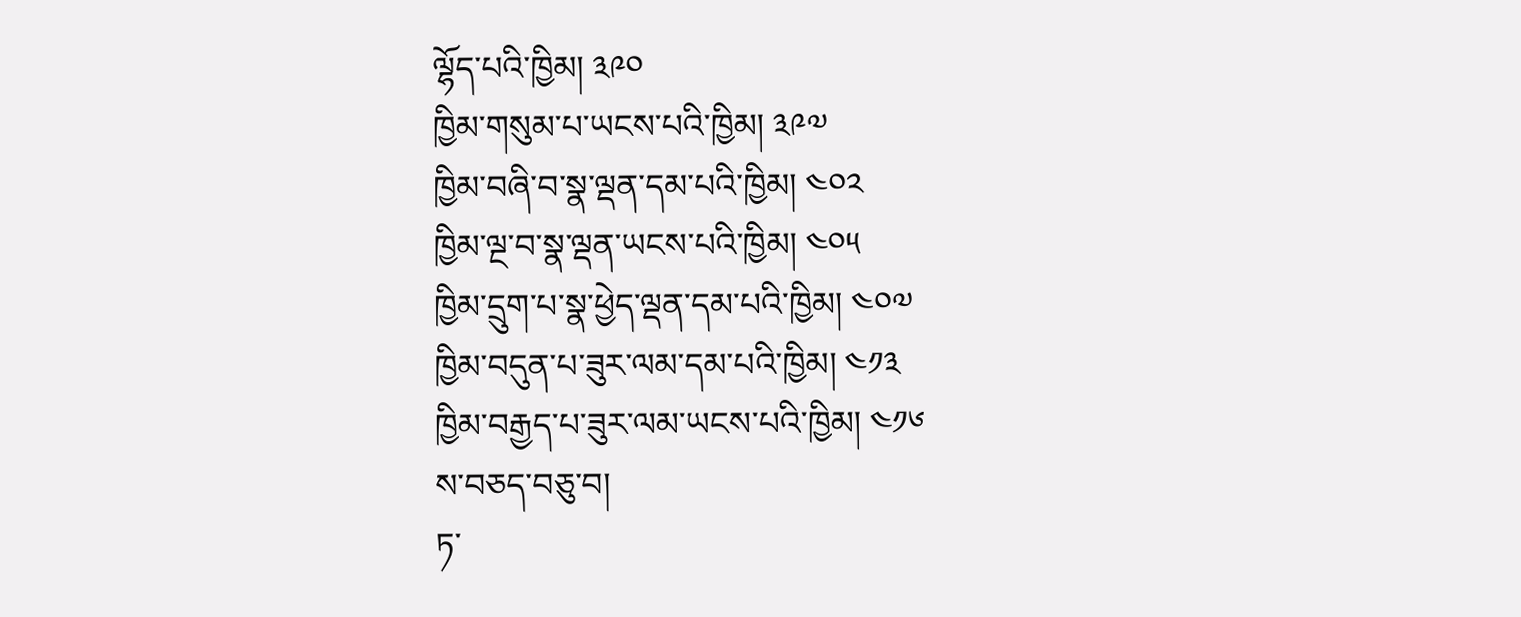ལྷོད་པའི་ཁྱིམ། ༣༩༠
ཁྱིམ་གསུམ་པ་ཡངས་པའི་ཁྱིམ། ༣༩༧
ཁྱིམ་བཞི་བ་སྣ་ལྡན་དམ་པའི་ཁྱིམ། ༤༠༢
ཁྱིམ་ལྔ་བ་སྣ་ལྡན་ཡངས་པའི་ཁྱིམ། ༤༠༥
ཁྱིམ་དྲུག་པ་སྣ་ཕྱེད་ལྡན་དམ་པའི་ཁྱིམ། ༤༠༧
ཁྱིམ་བདུན་པ་ཟུར་ལམ་དམ་པའི་ཁྱིམ། ༤༡༣
ཁྱིམ་བརྒྱད་པ་ཟུར་ལམ་ཡངས་པའི་ཁྱིམ། ༤༡༦
ས་བཅད་བཅུ་བ།
ཏ་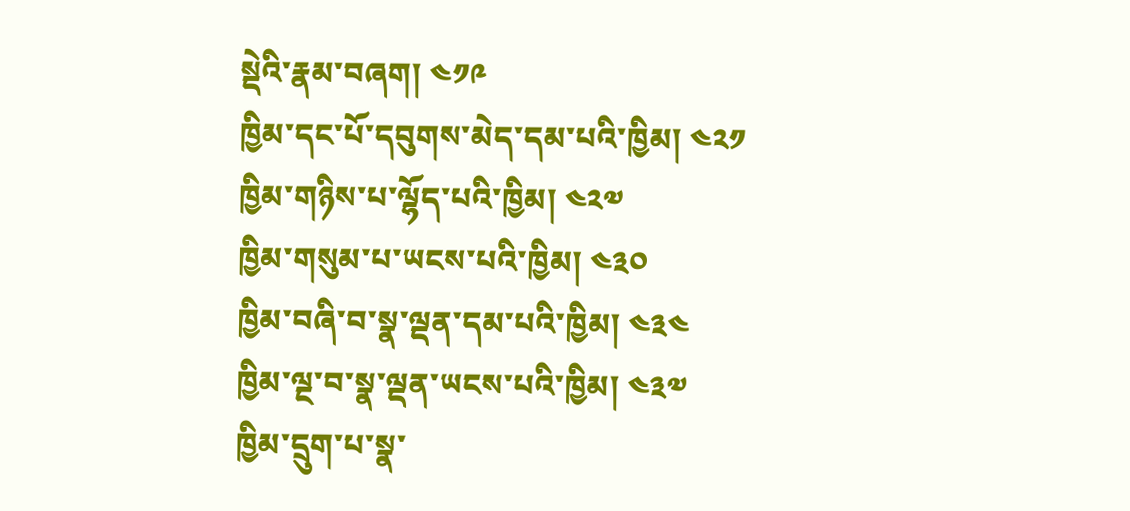སྡེའི་རྣམ་བཞག། ༤༡༩
ཁྱིམ་དང་པོ་དབུགས་མེད་དམ་པའི་ཁྱིམ། ༤༢༡
ཁྱིམ་གཉིས་པ་ལྷོད་པའི་ཁྱིམ། ༤༢༧
ཁྱིམ་གསུམ་པ་ཡངས་པའི་ཁྱིམ། ༤༣༠
ཁྱིམ་བཞི་བ་སྣ་ལྡན་དམ་པའི་ཁྱིམ། ༤༣༤
ཁྱིམ་ལྔ་བ་སྣ་ལྡན་ཡངས་པའི་ཁྱིམ། ༤༣༧
ཁྱིམ་དྲུག་པ་སྣ་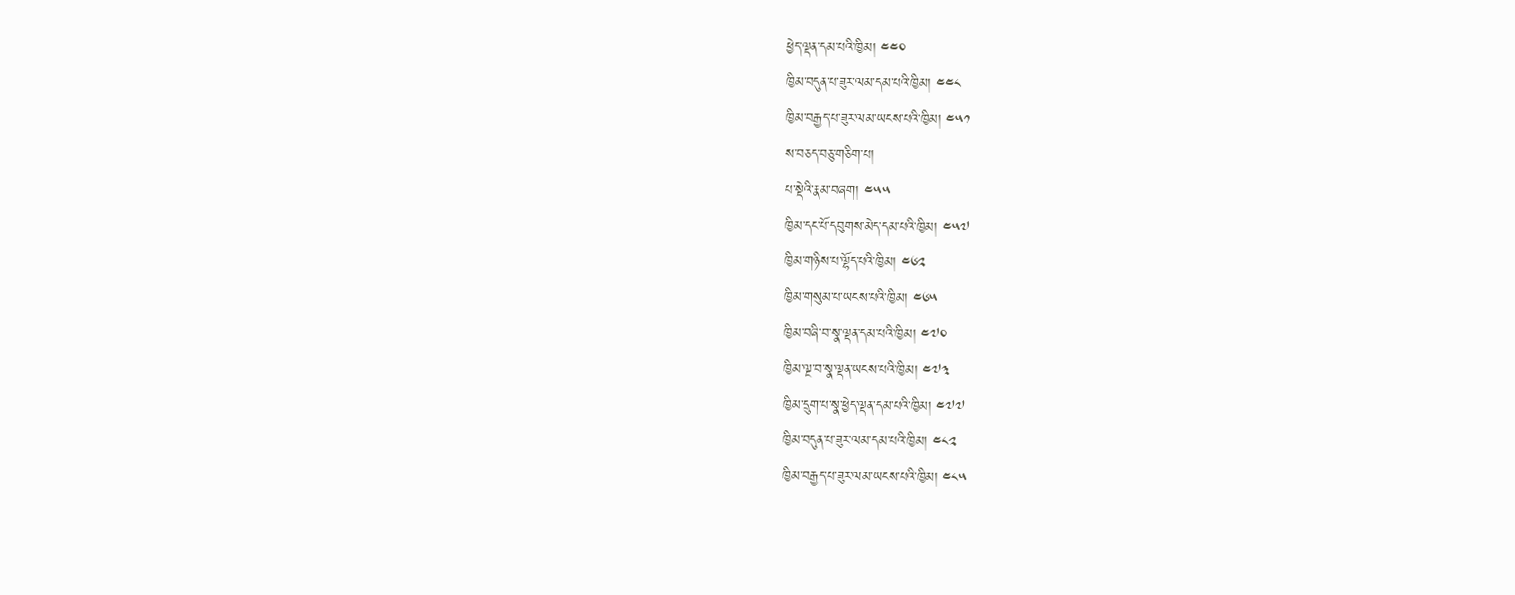ཕྱེད་ལྡན་དམ་པའི་ཁྱིམ། ༤༤༠
ཁྱིམ་བདུན་པ་ཟུར་ལམ་དམ་པའི་ཁྱིམ། ༤༤༨
ཁྱིམ་བརྒྱད་པ་ཟུར་ལམ་ཡངས་པའི་ཁྱིམ། ༤༥༡
ས་བཅད་བཅུ་གཅིག་པ།
པ་སྡེའི་རྣམ་བཞག། ༤༥༥
ཁྱིམ་དང་པོ་དབུགས་མེད་དམ་པའི་ཁྱིམ། ༤༥༧
ཁྱིམ་གཉིས་པ་ལྷོད་པའི་ཁྱིམ། ༤༦༢
ཁྱིམ་གསུམ་པ་ཡངས་པའི་ཁྱིམ། ༤༦༥
ཁྱིམ་བཞི་བ་སྣ་ལྡན་དམ་པའི་ཁྱིམ། ༤༧༠
ཁྱིམ་ལྔ་བ་སྣ་ལྡན་ཡངས་པའི་ཁྱིམ། ༤༧༣
ཁྱིམ་དྲུག་པ་སྣ་ཕྱེད་ལྡན་དམ་པའི་ཁྱིམ། ༤༧༧
ཁྱིམ་བདུན་པ་ཟུར་ལམ་དམ་པའི་ཁྱིམ། ༤༨༢
ཁྱིམ་བརྒྱད་པ་ཟུར་ལམ་ཡངས་པའི་ཁྱིམ། ༤༨༥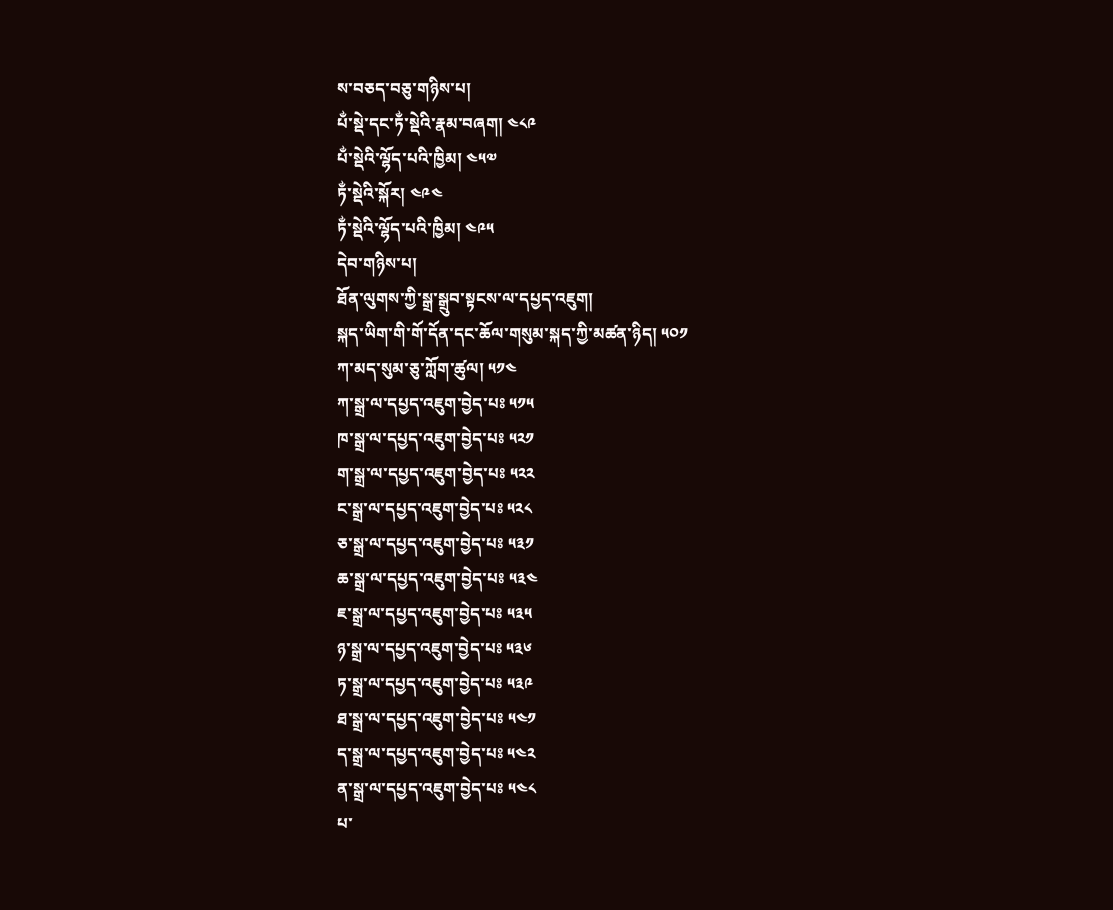ས་བཅད་བཅུ་གཉིས་པ།
པྂ་སྡེ་དང་ཏྂ་སྡེའི་རྣམ་བཞག། ༤༨༩
པྂ་སྡེའི་ལྷོད་པའི་ཁྱིམ། ༤༥༧
ཏྂ་སྡེའི་སྐོར། ༤༩༤
ཏྂ་སྡེའི་ལྷོད་པའི་ཁྱིམ། ༤༩༥
དེབ་གཉིས་པ།
ཐོན་ལུགས་ཀྱི་སྒྲ་སྒྲུབ་སྟངས་ལ་དཔྱད་འཇུག།
སྐད་ཡིག་གི་གོ་དོན་དང་ཆོལ་གསུམ་སྐད་ཀྱི་མཚན་ཉིད། ༥༠༡
ཀ་མད་སུམ་ཅུ་ཀློག་ཚུལ། ༥༡༤
ཀ་སྒྲ་ལ་དཔྱད་འཇུག་བྱེད་པཿ ༥༡༥
ཁ་སྒྲ་ལ་དཔྱད་འཇུག་བྱེད་པཿ ༥༢༡
ག་སྒྲ་ལ་དཔྱད་འཇུག་བྱེད་པཿ ༥༢༢
ང་སྒྲ་ལ་དཔྱད་འཇུག་བྱེད་པཿ ༥༢༨
ཅ་སྒྲ་ལ་དཔྱད་འཇུག་བྱེད་པཿ ༥༣༡
ཆ་སྒྲ་ལ་དཔྱད་འཇུག་བྱེད་པཿ ༥༣༤
ཇ་སྒྲ་ལ་དཔྱད་འཇུག་བྱེད་པཿ ༥༣༥
ཉ་སྒྲ་ལ་དཔྱད་འཇུག་བྱེད་པཿ ༥༣༦
ཏ་སྒྲ་ལ་དཔྱད་འཇུག་བྱེད་པཿ ༥༣༩
ཐ་སྒྲ་ལ་དཔྱད་འཇུག་བྱེད་པཿ ༥༤༡
ད་སྒྲ་ལ་དཔྱད་འཇུག་བྱེད་པཿ ༥༤༢
ན་སྒྲ་ལ་དཔྱད་འཇུག་བྱེད་པཿ ༥༤༨
པ་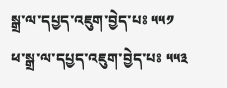སྒྲ་ལ་དཔྱད་འཇུག་བྱེད་པཿ ༥༥༡
ཕ་སྒྲ་ལ་དཔྱད་འཇུག་བྱེད་པཿ ༥༥༣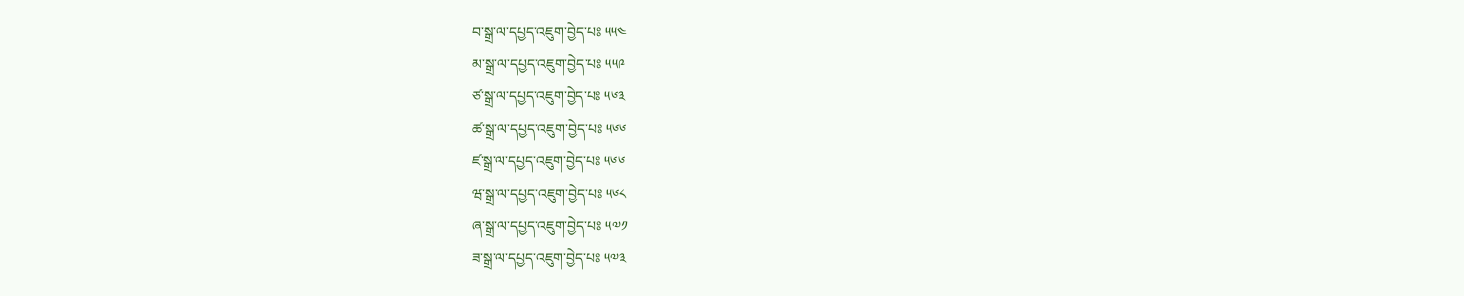བ་སྒྲ་ལ་དཔྱད་འཇུག་བྱེད་པཿ ༥༥༤
མ་སྒྲ་ལ་དཔྱད་འཇུག་བྱེད་པཿ ༥༥༩
ཙ་སྒྲ་ལ་དཔྱད་འཇུག་བྱེད་པཿ ༥༦༣
ཚ་སྒྲ་ལ་དཔྱད་འཇུག་བྱེད་པཿ ༥༦༦
ཛ་སྒྲ་ལ་དཔྱད་འཇུག་བྱེད་པཿ ༥༦༦
ཝ་སྒྲ་ལ་དཔྱད་འཇུག་བྱེད་པཿ ༥༦༨
ཞ་སྒྲ་ལ་དཔྱད་འཇུག་བྱེད་པཿ ༥༧༡
ཟ་སྒྲ་ལ་དཔྱད་འཇུག་བྱེད་པཿ ༥༧༣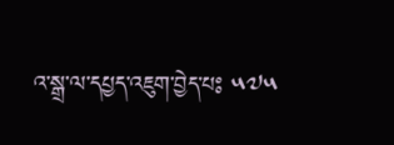འ་སྒྲ་ལ་དཔྱད་འཇུག་བྱེད་པཿ ༥༧༥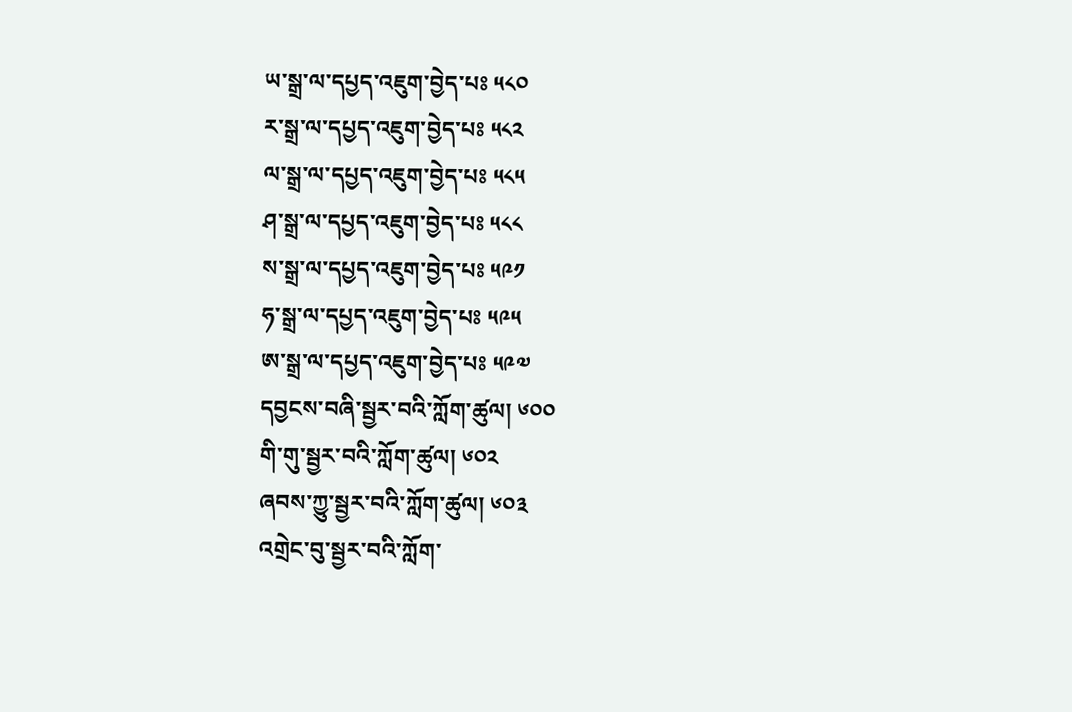ཡ་སྒྲ་ལ་དཔྱད་འཇུག་བྱེད་པཿ ༥༨༠
ར་སྒྲ་ལ་དཔྱད་འཇུག་བྱེད་པཿ ༥༨༢
ལ་སྒྲ་ལ་དཔྱད་འཇུག་བྱེད་པཿ ༥༨༥
ཤ་སྒྲ་ལ་དཔྱད་འཇུག་བྱེད་པཿ ༥༨༨
ས་སྒྲ་ལ་དཔྱད་འཇུག་བྱེད་པཿ ༥༩༡
ཧ་སྒྲ་ལ་དཔྱད་འཇུག་བྱེད་པཿ ༥༩༥
ཨ་སྒྲ་ལ་དཔྱད་འཇུག་བྱེད་པཿ ༥༩༧
དབྱངས་བཞི་སྦྱར་བའི་ཀློག་ཚུལ། ༦༠༠
གི་གུ་སྦྱར་བའི་ཀློག་ཚུལ། ༦༠༢
ཞབས་ཀྱུ་སྦྱར་བའི་ཀློག་ཚུལ། ༦༠༣
འགྲེང་བུ་སྦྱར་བའི་ཀློག་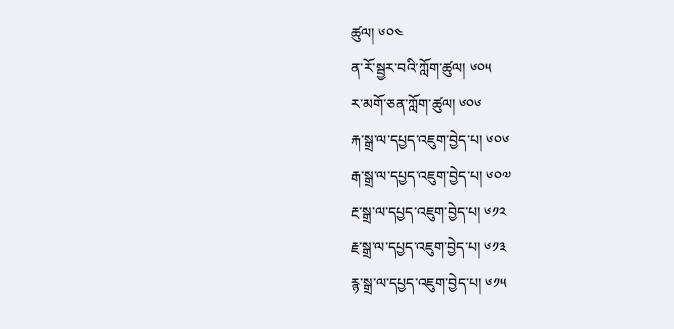ཚུལ། ༦༠༤
ན་རོ་སྦྱར་བའི་ཀློག་ཚུལ། ༦༠༥
ར་མགོ་ཅན་ཀློག་ཚུལ། ༦༠༦
རྐ་སྒྲ་ལ་དཔྱད་འཇུག་བྱེད་པ། ༦༠༦
རྒ་སྒྲ་ལ་དཔྱད་འཇུག་བྱེད་པ། ༦༠༧
རྔ་སྒྲ་ལ་དཔྱད་འཇུག་བྱེད་པ། ༦༡༢
རྗ་སྒྲ་ལ་དཔྱད་འཇུག་བྱེད་པ། ༦༡༣
རྙ་སྒྲ་ལ་དཔྱད་འཇུག་བྱེད་པ། ༦༡༥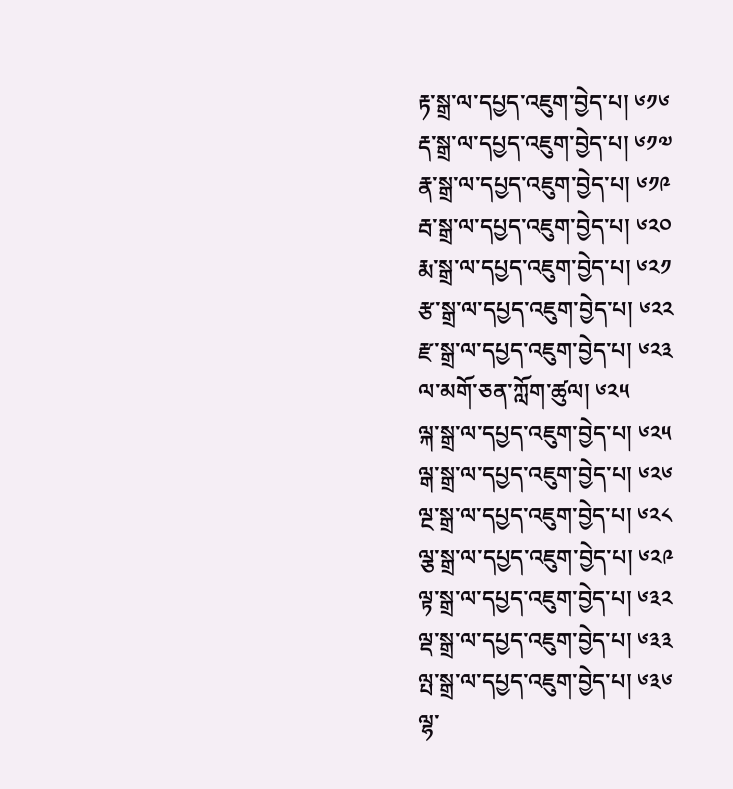རྟ་སྒྲ་ལ་དཔྱད་འཇུག་བྱེད་པ། ༦༡༦
རྡ་སྒྲ་ལ་དཔྱད་འཇུག་བྱེད་པ། ༦༡༧
རྣ་སྒྲ་ལ་དཔྱད་འཇུག་བྱེད་པ། ༦༡༩
རྦ་སྒྲ་ལ་དཔྱད་འཇུག་བྱེད་པ། ༦༢༠
རྨ་སྒྲ་ལ་དཔྱད་འཇུག་བྱེད་པ། ༦༢༡
རྩ་སྒྲ་ལ་དཔྱད་འཇུག་བྱེད་པ། ༦༢༢
རྫ་སྒྲ་ལ་དཔྱད་འཇུག་བྱེད་པ། ༦༢༣
ལ་མགོ་ཅན་ཀློག་ཚུལ། ༦༢༥
ལྐ་སྒྲ་ལ་དཔྱད་འཇུག་བྱེད་པ། ༦༢༥
ལྒ་སྒྲ་ལ་དཔྱད་འཇུག་བྱེད་པ། ༦༢༦
ལྔ་སྒྲ་ལ་དཔྱད་འཇུག་བྱེད་པ། ༦༢༨
ལྕ་སྒྲ་ལ་དཔྱད་འཇུག་བྱེད་པ། ༦༢༩
ལྟ་སྒྲ་ལ་དཔྱད་འཇུག་བྱེད་པ། ༦༣༢
ལྡ་སྒྲ་ལ་དཔྱད་འཇུག་བྱེད་པ། ༦༣༣
ལྤ་སྒྲ་ལ་དཔྱད་འཇུག་བྱེད་པ། ༦༣༦
ལྷ་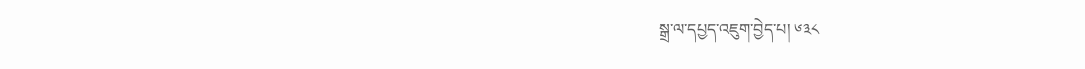སྒྲ་ལ་དཔྱད་འཇུག་བྱེད་པ། ༦༣༨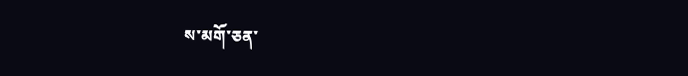ས་མགོ་ཅན་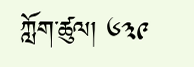ཀློག་ཚུལ། ༦༣༩